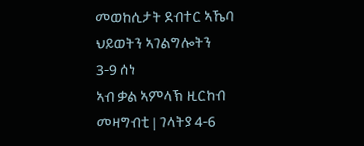መወከሲታት ደብተር ኣኼባ ህይወትን ኣገልግሎትን
3-9 ሰነ
ኣብ ቃል ኣምላኽ ዚርከብ መዛግብቲ | ገላትያ 4-6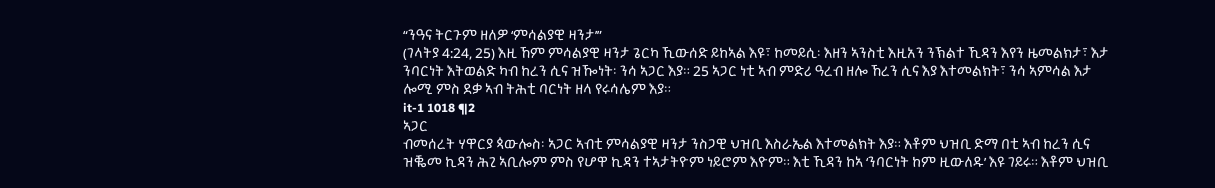“ንዓና ትርጉም ዘለዎ ‘ምሳልያዊ ዛንታ’”
(ገላትያ 4:24, 25) እዚ ኸም ምሳልያዊ ዛንታ ጌርካ ኺውሰድ ይከኣል እዩ፣ ከመይሲ፡ እዘን ኣንስቲ እዚአን ንኽልተ ኺዳን እየን ዜመልክታ፣ እታ ንባርነት እትወልድ ካብ ከረን ሲና ዝዀነት፡ ንሳ ኣጋር እያ። 25 ኣጋር ነቲ ኣብ ምድሪ ዓረብ ዘሎ ኸረን ሲና እያ እተመልክት፣ ንሳ ኣምሳል እታ ሎሚ ምስ ደቃ ኣብ ትሕቲ ባርነት ዘላ የሩሳሌም እያ።
it-1 1018 ¶2
ኣጋር
ብመሰረት ሃዋርያ ጳውሎስ፡ ኣጋር ኣብቲ ምሳልያዊ ዛንታ ንስጋዊ ህዝቢ እስራኤል እተመልክት እያ። እቶም ህዝቢ ድማ በቲ ኣብ ከረን ሲና ዝቘመ ኪዳን ሕጊ ኣቢሎም ምስ የሆዋ ኪዳን ተኣታትዮም ነይሮም እዮም። እቲ ኺዳን ከኣ ‘ንባርነት ከም ዚውለዱ’ እዩ ገይሩ። እቶም ህዝቢ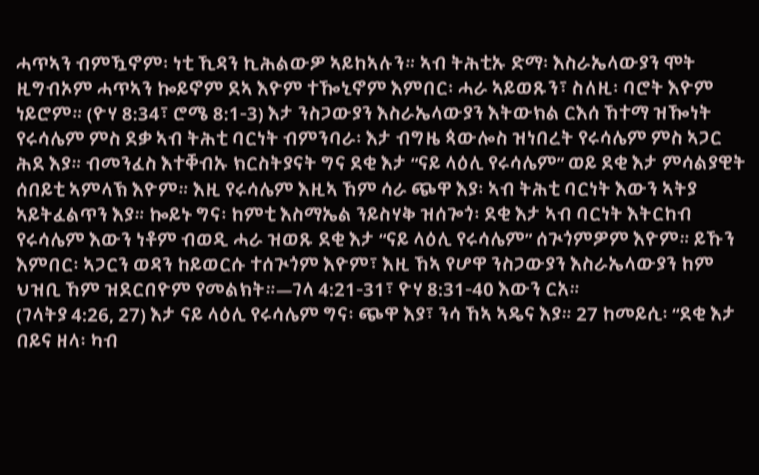ሓጥኣን ብምዃኖም፡ ነቲ ኺዳን ኪሕልውዎ ኣይከኣሉን። ኣብ ትሕቲኡ ድማ፡ እስራኤላውያን ሞት ዚግብኦም ሓጥኣን ኰይኖም ደኣ እዮም ተዀኒኖም እምበር፡ ሓራ ኣይወጹን፣ ስለዚ፡ ባሮት እዮም ነይሮም። (ዮሃ 8:34፣ ሮሜ 8:1-3) እታ ንስጋውያን እስራኤላውያን እትውክል ርእሰ ኸተማ ዝዀነት የሩሳሌም ምስ ደቃ ኣብ ትሕቲ ባርነት ብምንባራ፡ እታ ብግዜ ጳውሎስ ዝነበረት የሩሳሌም ምስ ኣጋር ሕደ እያ። ብመንፈስ እተቐብኡ ክርስትያናት ግና ደቂ እታ “ናይ ላዕሊ የሩሳሌም” ወይ ደቂ እታ ምሳልያዊት ሰበይቲ ኣምላኽ እዮም። እዚ የሩሳሌም እዚኣ ኸም ሳራ ጭዋ እያ፡ ኣብ ትሕቲ ባርነት እውን ኣትያ ኣይትፈልጥን እያ። ኰይኑ ግና፡ ከምቲ እስማኤል ንይስሃቅ ዝሰጐጎ፡ ደቂ እታ ኣብ ባርነት እትርከብ የሩሳሌም እውን ነቶም ብወዲ ሓራ ዝወጹ ደቂ እታ “ናይ ላዕሊ የሩሳሌም” ሰጒጎምዎም እዮም። ይኹን እምበር፡ ኣጋርን ወዳን ከይወርሱ ተሰጒጎም እዮም፣ እዚ ኸኣ የሆዋ ንስጋውያን እስራኤላውያን ከም ህዝቢ ኸም ዝደርበዮም የመልክት።—ገላ 4:21-31፣ ዮሃ 8:31-40 እውን ርአ።
(ገላትያ 4:26, 27) እታ ናይ ላዕሊ የሩሳሌም ግና፡ ጭዋ እያ፣ ንሳ ኸኣ ኣዴና እያ። 27 ከመይሲ፡ “ደቂ እታ በይና ዘላ፡ ካብ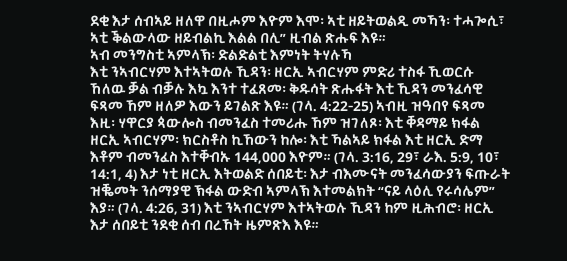ደቂ እታ ሰብኣይ ዘለዋ በዚሖም እዮም እሞ፡ ኣቲ ዘይትወልዲ መኻን፡ ተሓጐሲ፣ ኣቲ ቕልውላው ዘይብልኪ እልል በሊ” ዚብል ጽሑፍ እዩ።
ኣብ መንግስቲ ኣምላኽ፡ ድልድልቲ እምነት ትሃሉኻ
እቲ ንኣብርሃም እተኣትወሉ ኺዳን፡ ዘርኢ ኣብርሃም ምድሪ ተስፋ ኺወርሱ ኸለዉ ቓል ብቓሉ እኳ እንተ ተፈጸመ፡ ቅዱሳት ጽሑፋት እቲ ኺዳን መንፈሳዊ ፍጻመ ኸም ዘለዎ እውን ይገልጽ እዩ። (ገላ. 4:22-25) ኣብዚ ዝዓበየ ፍጻመ እዚ፡ ሃዋርያ ጳውሎስ ብመንፈስ ተመሪሑ ኸም ዝገለጾ፡ እቲ ቐዳማይ ክፋል ዘርኢ ኣብርሃም፡ ክርስቶስ ኪኸውን ከሎ፡ እቲ ኻልኣይ ክፋል እቲ ዘርኢ ድማ እቶም ብመንፈስ እተቐብኡ 144,000 እዮም። (ገላ. 3:16, 29፣ ራእ. 5:9, 10፣ 14:1, 4) እታ ነቲ ዘርኢ እትወልድ ሰበይቲ፡ እታ ብእሙናት መንፈሳውያን ፍጡራት ዝቘመት ንሰማያዊ ኽፋል ውድብ ኣምላኽ እተመልክት “ናይ ላዕሊ የሩሳሌም” እያ። (ገላ. 4:26, 31) እቲ ንኣብርሃም እተኣትወሉ ኺዳን ከም ዚሕብሮ፡ ዘርኢ እታ ሰበይቲ ንደቂ ሰብ በረኸት ዜምጽእ እዩ።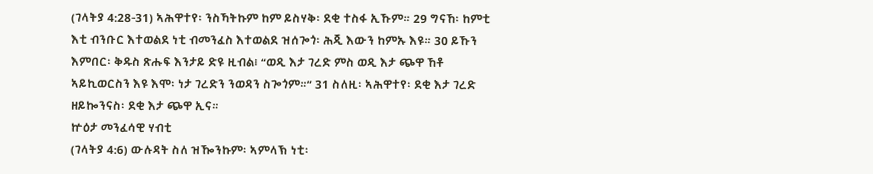(ገላትያ 4:28-31) ኣሕዋተየ፡ ንስኻትኩም ከም ይስሃቅ፡ ደቂ ተስፋ ኢኹም። 29 ግናኸ፡ ከምቲ እቲ ብንቡር እተወልደ ነቲ ብመንፈስ እተወልደ ዝሰጐጎ፡ ሕጂ እውን ከምኡ እዩ። 30 ይኹን እምበር፡ ቅዱስ ጽሑፍ እንታይ ድዩ ዚብል፧ “ወዲ እታ ገረድ ምስ ወዲ እታ ጭዋ ኸቶ ኣይኪወርስን እዩ እሞ፡ ነታ ገረድን ንወዳን ስጐጎም።” 31 ስለዚ፡ ኣሕዋተየ፡ ደቂ እታ ገረድ ዘይኰንናስ፡ ደቂ እታ ጭዋ ኢና።
ኵዕታ መንፈሳዊ ሃብቲ
(ገላትያ 4:6) ውሉዳት ስለ ዝዀንኩም፡ ኣምላኽ ነቲ፡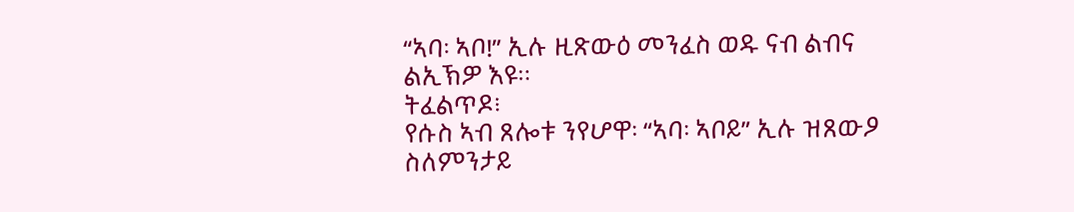“ኣባ፡ ኣቦ!” ኢሉ ዚጽውዕ መንፈስ ወዱ ናብ ልብና ልኢኽዎ እዩ።
ትፈልጥዶ፧
የሱስ ኣብ ጸሎቱ ንየሆዋ፡ “ኣባ፡ ኣቦይ” ኢሉ ዝጸውዖ ስለምንታይ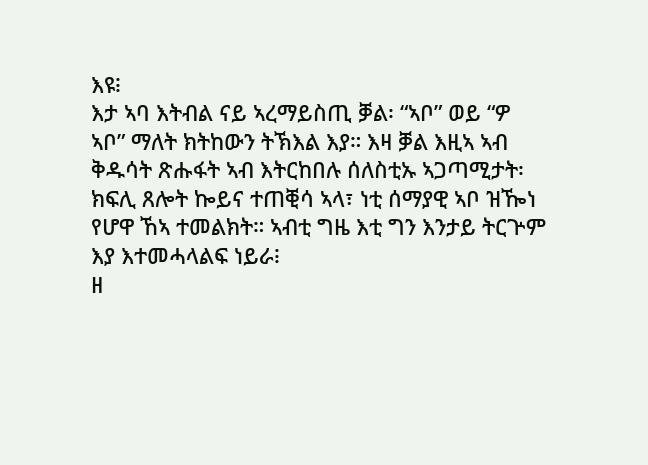እዩ፧
እታ ኣባ እትብል ናይ ኣረማይስጢ ቓል፡ “ኣቦ” ወይ “ዎ ኣቦ” ማለት ክትከውን ትኽእል እያ። እዛ ቓል እዚኣ ኣብ ቅዱሳት ጽሑፋት ኣብ እትርከበሉ ሰለስቲኡ ኣጋጣሚታት፡ ክፍሊ ጸሎት ኰይና ተጠቒሳ ኣላ፣ ነቲ ሰማያዊ ኣቦ ዝዀነ የሆዋ ኸኣ ተመልክት። ኣብቲ ግዜ እቲ ግን እንታይ ትርጕም እያ እተመሓላልፍ ነይራ፧
ዘ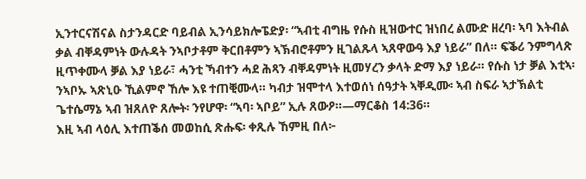ኢንተርናሽናል ስታንዳርድ ባይብል ኢንሳይክሎፔድያ፡ “ኣብቲ ብግዜ የሱስ ዚዝውተር ዝነበረ ልሙድ ዘረባ፡ ኣባ እትብል ቃል ብቐዳምነት ውሉዳት ንኣቦታቶም ቅርበቶምን ኣኽብሮቶምን ዚገልጹላ ኣጸዋውዓ እያ ነይራ” በለ። ፍቕሪ ንምግላጽ ዚጥቀሙላ ቓል እያ ነይራ፣ ሓንቲ ኻብተን ሓደ ሕጻን ብቐዳምነት ዚመሃረን ቃላት ድማ እያ ነይራ። የሱስ ነታ ቓል እቲኣ፡ ንኣቦኡ ኣጽኒዑ ኺልምኖ ኸሎ እዩ ተጠቒሙላ። ካብታ ዝሞተላ እተወሰነ ሰዓታት ኣቐዲሙ፡ ኣብ ስፍራ ኣታኽልቲ ጌተሴማኔ ኣብ ዝጸለዮ ጸሎት፡ ንየሆዋ፡ “ኣባ፡ ኣቦይ” ኢሉ ጸውዖ።—ማርቆስ 14:36።
እዚ ኣብ ላዕሊ እተጠቕሰ መወከሲ ጽሑፍ፡ ቀጺሉ ኸምዚ በለ፦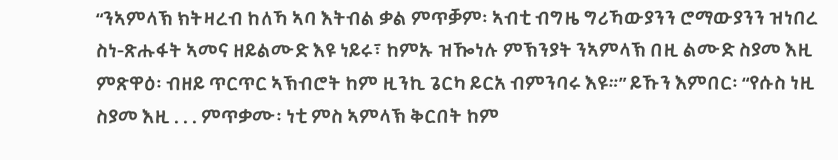“ንኣምላኽ ክትዛረብ ከለኻ ኣባ እትብል ቃል ምጥቓም፡ ኣብቲ ብግዜ ግሪኻውያንን ሮማውያንን ዝነበረ ስነ-ጽሑፋት ኣመና ዘይልሙድ እዩ ነይሩ፣ ከምኡ ዝዀነሉ ምኽንያት ንኣምላኽ በዚ ልሙድ ስያመ እዚ ምጽዋዕ፡ ብዘይ ጥርጥር ኣኽብሮት ከም ዚንኪ ጌርካ ይርአ ብምንባሩ እዩ።” ይኹን እምበር፡ “የሱስ ነዚ ስያመ እዚ . . . ምጥቃሙ፡ ነቲ ምስ ኣምላኽ ቅርበት ከም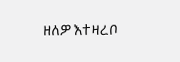ዘለዎ እተዛረቦ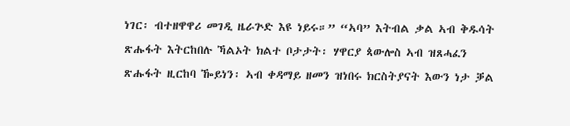ነገር፡ ብተዘዋዋሪ መገዲ ዜራጕድ እዩ ነይሩ።” “ኣባ” እትብል ቃል ኣብ ቅዱሳት ጽሑፋት እትርከበሉ ኻልኦት ክልተ ቦታታት፡ ሃዋርያ ጳውሎስ ኣብ ዝጸሓፈን ጽሑፋት ዚርከባ ዀይነን፡ ኣብ ቀዳማይ ዘመን ዝነበሩ ክርስትያናት እውን ነታ ቓል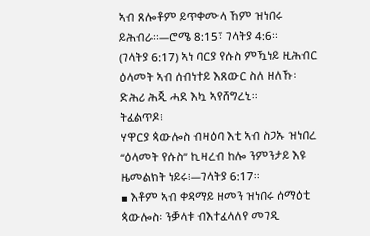ኣብ ጸሎቶም ይጥቀሙላ ኸም ዝነበሩ ይሕብራ።—ሮሜ 8:15፣ ገላትያ 4:6።
(ገላትያ 6:17) ኣነ ባርያ የሱስ ምዃነይ ዚሕብር ዕላመት ኣብ ሰብነተይ እጸውር ስለ ዘለኹ፡ ድሕሪ ሕጂ ሓደ እኳ ኣየሸግረኒ።
ትፈልጥዶ፧
ሃዋርያ ጳውሎስ ብዛዕባ እቲ ኣብ ስጋኡ ዝነበረ “ዕላመት የሱስ” ኪዛረብ ከሎ ንምንታይ እዩ ዜመልክት ነይሩ፧—ገላትያ 6:17።
▪ እቶም ኣብ ቀዳማይ ዘመን ዝነበሩ ሰማዕቲ ጳውሎስ፡ ንቓላቱ ብእተፈላለየ መገዲ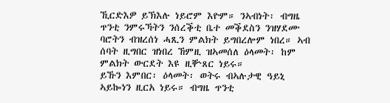ኺርድእዎ ይኽእሉ ነይሮም እዮም። ንኣብነት፡ ብግዜ ጥንቲ ንምሩኻትን ንሰረቕቲ ቤተ መቕደስን ንዝሃደሙ ባሮትን ብዝረሰነ ሓጺን ምልክት ይግበረሎም ነበረ። ኣብ ሰባት ዚግበር ዝነበረ ኸምዚ ዝኣመሰለ ዕላመት፡ ከም ምልክት ውርደት እዩ ዚቝጸር ነይሩ።
ይኹን እምበር፡ ዕላመት፡ ወትሩ ብኣሉታዊ ዓይኒ ኣይኰነን ዚርአ ነይሩ። ብግዜ ጥንቲ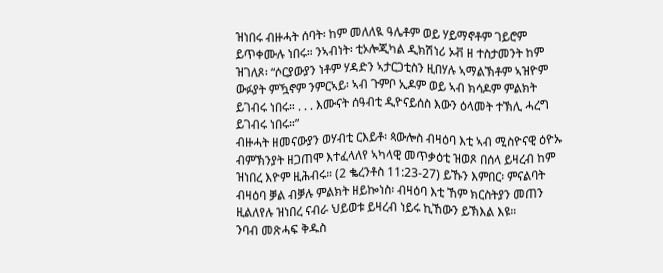ዝነበሩ ብዙሓት ሰባት፡ ከም መለለዪ ዓሌቶም ወይ ሃይማኖቶም ገይሮም ይጥቀሙሉ ነበሩ። ንኣብነት፡ ቲኦሎጂካል ዲክሽነሪ ኦቭ ዘ ተስታመንት ከም ዝገለጾ፡ “ሶርያውያን ነቶም ሃዳድን ኣታርጋቲስን ዚበሃሉ ኣማልኽቶም ኣዝዮም ውፉያት ምዃኖም ንምርኣይ፡ ኣብ ጉምቦ ኢዶም ወይ ኣብ ክሳዶም ምልክት ይገብሩ ነበሩ። . . . እሙናት ሰዓብቲ ዲዮናይሰስ እውን ዕላመት ተኽሊ ሓረግ ይገብሩ ነበሩ።”
ብዙሓት ዘመናውያን ወሃብቲ ርእይቶ፡ ጳውሎስ ብዛዕባ እቲ ኣብ ሚስዮናዊ ዕዮኡ ብምኽንያት ዘጋጠሞ እተፈላለየ ኣካላዊ መጥቃዕቲ ዝወጾ በሰላ ይዛረብ ከም ዝነበረ እዮም ዚሕብሩ። (2 ቈረንቶስ 11:23-27) ይኹን እምበር፡ ምናልባት ብዛዕባ ቓል ብቓሉ ምልክት ዘይኰነስ፡ ብዛዕባ እቲ ኸም ክርስትያን መጠን ዚልለየሉ ዝነበረ ናብራ ህይወቱ ይዛረብ ነይሩ ኪኸውን ይኽእል እዩ።
ንባብ መጽሓፍ ቅዱስ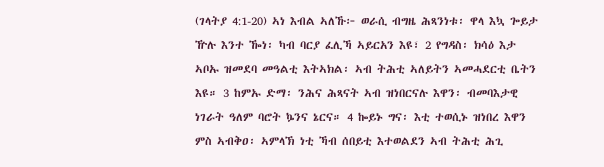(ገላትያ 4:1-20) ኣነ እብል ኣለኹ፦ ወራሲ ብግዜ ሕጻንነቱ፡ ዋላ እኳ ጐይታ ዅሉ እንተ ዀነ፡ ካብ ባርያ ፈሊኻ ኣይርአን እዩ፣ 2 የግዳስ፡ ክሳዕ እታ ኣቦኡ ዝመደባ መዓልቲ እትኣክል፡ ኣብ ትሕቲ ኣለይትን ኣመሓደርቲ ቤትን እዩ። 3 ከምኡ ድማ፡ ንሕና ሕጻናት ኣብ ዝነበርናሉ እዋን፡ ብመባእታዊ ነገራት ዓለም ባሮት ኴንና ኔርና። 4 ኰይኑ ግና፡ እቲ ተወሲኑ ዝነበረ እዋን ምስ ኣብቅዐ፡ ኣምላኽ ነቲ ኻብ ሰበይቲ እተወልደን ኣብ ትሕቲ ሕጊ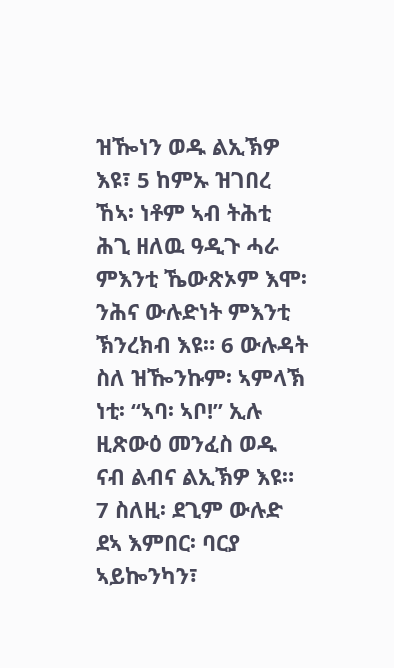ዝዀነን ወዱ ልኢኽዎ እዩ፣ 5 ከምኡ ዝገበረ ኸኣ፡ ነቶም ኣብ ትሕቲ ሕጊ ዘለዉ ዓዲጉ ሓራ ምእንቲ ኼውጽኦም እሞ፡ ንሕና ውሉድነት ምእንቲ ኽንረክብ እዩ። 6 ውሉዳት ስለ ዝዀንኩም፡ ኣምላኽ ነቲ፡ “ኣባ፡ ኣቦ!” ኢሉ ዚጽውዕ መንፈስ ወዱ ናብ ልብና ልኢኽዎ እዩ። 7 ስለዚ፡ ደጊም ውሉድ ደኣ እምበር፡ ባርያ ኣይኰንካን፣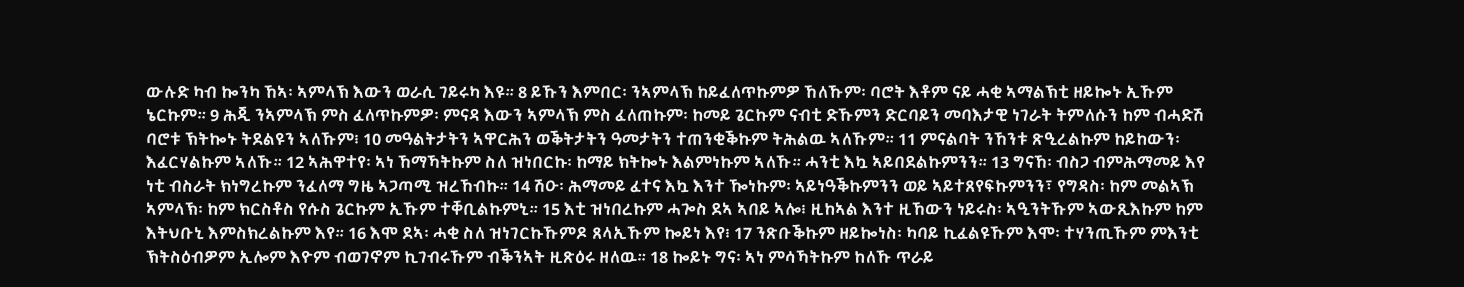ውሉድ ካብ ኰንካ ኸኣ፡ ኣምላኽ እውን ወራሲ ገይሩካ እዩ። 8 ይኹን እምበር፡ ንኣምላኽ ከይፈለጥኩምዎ ኸለኹም፡ ባሮት እቶም ናይ ሓቂ ኣማልኽቲ ዘይኰኑ ኢኹም ኔርኩም። 9 ሕጂ ንኣምላኽ ምስ ፈለጥኩምዎ፡ ምናዳ እውን ኣምላኽ ምስ ፈለጠኩም፡ ከመይ ጌርኩም ናብቲ ድኹምን ድርባይን መባእታዊ ነገራት ትምለሱን ከም ብሓድሽ ባሮቱ ኽትኰኑ ትደልዩን ኣለኹም፧ 10 መዓልትታትን ኣዋርሕን ወቕትታትን ዓመታትን ተጠንቂቕኩም ትሕልዉ ኣለኹም። 11 ምናልባት ንኸንቱ ጽዒረልኩም ከይከውን፡ እፈርሃልኩም ኣለኹ። 12 ኣሕዋተየ፡ ኣነ ኸማኻትኩም ስለ ዝነበርኩ፡ ከማይ ክትኰኑ እልምነኩም ኣለኹ። ሓንቲ እኳ ኣይበደልኩምንን። 13 ግናኸ፡ ብስጋ ብምሕማመይ እየ ነቲ ብስራት ክነግረኩም ንፈለማ ግዜ ኣጋጣሚ ዝረኸብኩ። 14 ሽዑ፡ ሕማመይ ፈተና እኳ እንተ ዀነኩም፡ ኣይነዓቕኩምንን ወይ ኣይተጸየፍኩምንን፣ የግዳስ፡ ከም መልኣኽ ኣምላኽ፡ ከም ክርስቶስ የሱስ ጌርኩም ኢኹም ተቐቢልኩምኒ። 15 እቲ ዝነበረኩም ሓጐስ ደኣ ኣበይ ኣሎ፧ ዚከኣል እንተ ዚኸውን ነይሩስ፡ ኣዒንትኹም ኣውጺእኩም ከም እትህቡኒ እምስክረልኩም እየ። 16 እሞ ደኣ፡ ሓቂ ስለ ዝነገርኩኹምዶ ጸላኢኹም ኰይነ እየ፧ 17 ንጽቡቕኩም ዘይኰነስ፡ ካባይ ኪፈልዩኹም እሞ፡ ተሃንጢኹም ምእንቲ ኽትስዕብዎም ኢሎም እዮም ብወገኖም ኪገብሩኹም ብቕንኣት ዚጽዕሩ ዘለዉ። 18 ኰይኑ ግና፡ ኣነ ምሳኻትኩም ከለኹ ጥራይ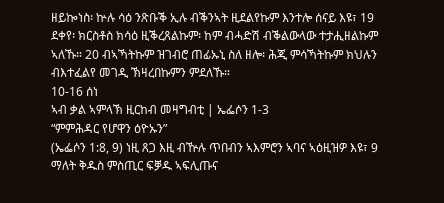ዘይኰነስ፡ ኵሉ ሳዕ ንጽቡቕ ኢሉ ብቕንኣት ዚደልየኩም እንተሎ ሰናይ እዩ፣ 19 ደቀየ፡ ክርስቶስ ክሳዕ ዚቕረጸልኩም፡ ከም ብሓድሽ ብቕልውላው ተታሒዘልኩም ኣለኹ። 20 ብኣኻትኩም ዝገብሮ ጠፊኡኒ ስለ ዘሎ፡ ሕጂ ምሳኻትኩም ክህሉን ብእተፈልየ መገዲ ኽዛረበኩምን ምደለኹ።
10-16 ሰነ
ኣብ ቃል ኣምላኽ ዚርከብ መዛግብቲ | ኤፌሶን 1-3
“ምምሕዳር የሆዋን ዕዮኡን”
(ኤፌሶን 1:8, 9) ነዚ ጸጋ እዚ ብዅሉ ጥበብን ኣእምሮን ኣባና ኣዕዚዝዎ እዩ፣ 9 ማለት ቅዱስ ምስጢር ፍቓዱ ኣፍሊጡና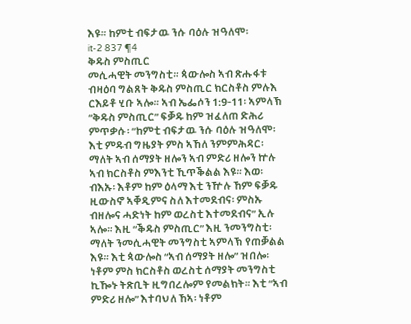እዩ። ከምቲ ብፍታዉ ንሱ ባዕሉ ዝዓለሞ፡
it-2 837 ¶4
ቅዱስ ምስጢር
መሲሓዊት መንግስቲ። ጳውሎስ ኣብ ጽሑፋቱ ብዛዕባ ግልጸት ቅዱስ ምስጢር ክርስቶስ ምሉእ ርእይቶ ሂቡ ኣሎ። ኣብ ኤፌሶን 1:9-11፡ ኣምላኽ “ቅዱስ ምስጢር” ፍቓዱ ከም ዝፈለጠ ድሕሪ ምጥቃሱ፡ “ከምቲ ብፍታዉ ንሱ ባዕሉ ዝዓለሞ፡ እቲ ምዱብ ግዜያት ምስ ኣኸለ ንምምሕዳር፡ ማለት ኣብ ሰማያት ዘሎን ኣብ ምድሪ ዘሎን ኵሉ ኣብ ክርስቶስ ምእንቲ ኺጥቕልል እዩ። እወ፡ ብእኡ፡ እቶም ከም ዕላማ እቲ ንዅሉ ኸም ፍቓዱ ዚውስኖ ኣቐዲምና ስለ እተመደብና፡ ምስኡ ብዘሎና ሓድነት ከም ወረስቲ እተመደብና” ኢሉ ኣሎ። እዚ “ቕዱስ ምስጢር” እዚ ንመንግስቲ፡ ማለት ንመሲሓዊት መንግስቲ ኣምላኽ የጠቓልል እዩ። እቲ ጳውሎስ “ኣብ ሰማያት ዘሎ” ዝበሎ፡ ነቶም ምስ ክርስቶስ ወረስቲ ሰማያት መንግስቲ ኪዀኑ ትጽቢት ዚግበረሎም የመልክት። እቲ “ኣብ ምድሪ ዘሎ” እተባህለ ኸኣ፡ ነቶም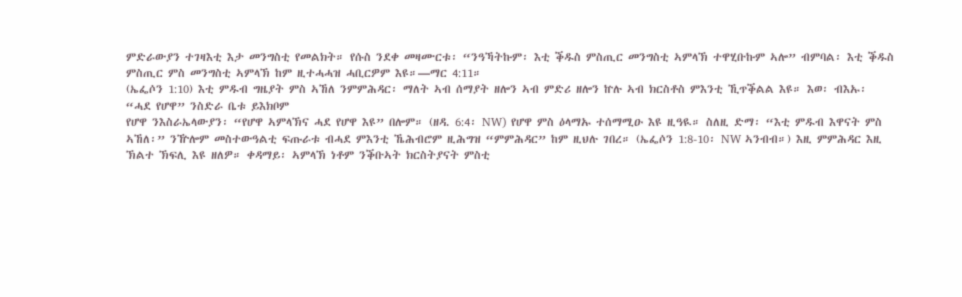ምድራውያን ተገዛእቲ እታ መንግስቲ የመልክት። የሱስ ንደቀ መዛሙርቱ፡ “ንዓኻትኩም፡ እቲ ቕዱስ ምስጢር መንግስቲ ኣምላኽ ተዋሂቡኩም ኣሎ” ብምባል፡ እቲ ቕዱስ ምስጢር ምስ መንግስቲ ኣምላኽ ከም ዚተሓሓዝ ሓቢርዎም እዩ።—ማር 4:11።
(ኤፌሶን 1:10) እቲ ምዱብ ግዜያት ምስ ኣኸለ ንምምሕዳር፡ ማለት ኣብ ሰማያት ዘሎን ኣብ ምድሪ ዘሎን ኵሉ ኣብ ክርስቶስ ምእንቲ ኺጥቕልል እዩ። እወ፡ ብእኡ፡
“ሓደ የሆዋ” ንስድራ ቤቱ ይእክቦም
የሆዋ ንእስራኤላውያን፡ “የሆዋ ኣምላኽና ሓደ የሆዋ እዩ” በሎም። (ዘዳ. 6:4፡ NW) የሆዋ ምስ ዕላማኡ ተሰማሚዑ እዩ ዚዓዪ። ስለዚ ድማ፡ “እቲ ምዱብ እዋናት ምስ ኣኸለ፡” ንዅሎም መስተውዓልቲ ፍጡራቱ ብሓደ ምእንቲ ኼሕብሮም ዚሕግዝ “ምምሕዳር” ከም ዚህሉ ገበረ። (ኤፌሶን 1:8-10፡ NW ኣንብብ።) እዚ ምምሕዳር እዚ ኽልተ ኽፍሊ እዩ ዘለዎ። ቀዳማይ፡ ኣምላኽ ነቶም ንቕቡኣት ክርስትያናት ምስቲ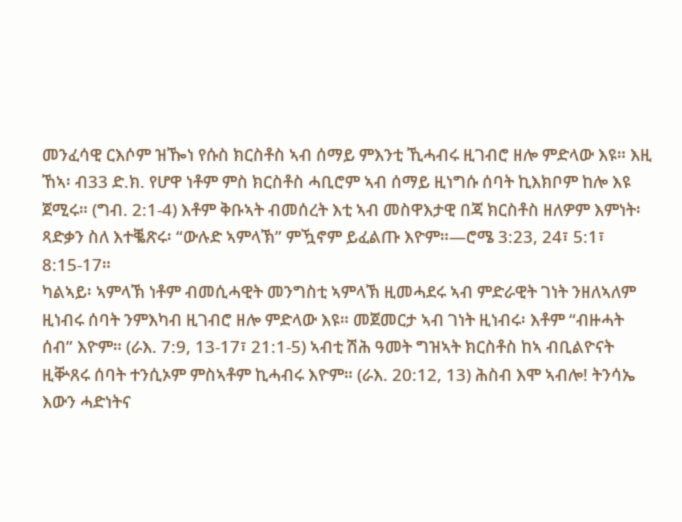መንፈሳዊ ርእሶም ዝዀነ የሱስ ክርስቶስ ኣብ ሰማይ ምእንቲ ኺሓብሩ ዚገብሮ ዘሎ ምድላው እዩ። እዚ ኸኣ፡ ብ33 ድ.ክ. የሆዋ ነቶም ምስ ክርስቶስ ሓቢሮም ኣብ ሰማይ ዚነግሱ ሰባት ኪእክቦም ከሎ እዩ ጀሚሩ። (ግብ. 2:1-4) እቶም ቅቡኣት ብመሰረት እቲ ኣብ መስዋእታዊ በጃ ክርስቶስ ዘለዎም እምነት፡ ጻድቃን ስለ እተቘጽሩ፡ “ውሉድ ኣምላኽ” ምዃኖም ይፈልጡ እዮም።—ሮሜ 3:23, 24፣ 5:1፣ 8:15-17።
ካልኣይ፡ ኣምላኽ ነቶም ብመሲሓዊት መንግስቲ ኣምላኽ ዚመሓደሩ ኣብ ምድራዊት ገነት ንዘለኣለም ዚነብሩ ሰባት ንምእካብ ዚገብሮ ዘሎ ምድላው እዩ። መጀመርታ ኣብ ገነት ዚነብሩ፡ እቶም “ብዙሓት ሰብ” እዮም። (ራእ. 7:9, 13-17፣ 21:1-5) ኣብቲ ሽሕ ዓመት ግዝኣት ክርስቶስ ከኣ ብቢልዮናት ዚቝጸሩ ሰባት ተንሲኦም ምስኣቶም ኪሓብሩ እዮም። (ራእ. 20:12, 13) ሕስብ እሞ ኣብሎ! ትንሳኤ እውን ሓድነትና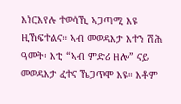እነርእየሉ ተወሳኺ ኣጋጣሚ እዩ ዚኸፍተልና። ኣብ መወዳእታ እተን ሽሕ ዓመት፡ እቲ “ኣብ ምድሪ ዘሎ” ናይ መወዳእታ ፈተና ኼጋጥሞ እዩ። እቶም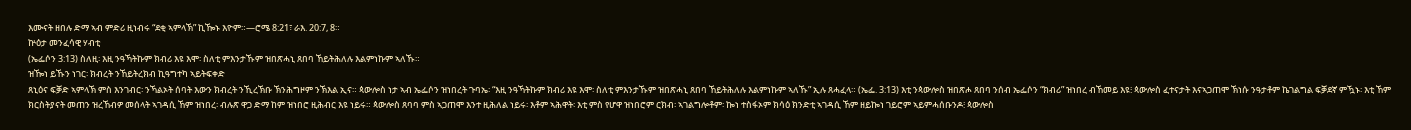እሙናት ዘበሉ ድማ ኣብ ምድሪ ዚነብሩ “ደቂ ኣምላኽ” ኪዀኑ እዮም።—ሮሜ 8:21፣ ራእ. 20:7, 8።
ኵዕታ መንፈሳዊ ሃብቲ
(ኤፌሶን 3:13) ስለዚ፡ እዚ ንዓኻትኩም ክብሪ እዩ እሞ፡ ስለቲ ምእንታኹም ዝበጽሓኒ ጸበባ ኸይትሕለሉ እልምነኩም ኣለኹ።
ዝዀነ ይኹን ነገር፡ ክብረት ንኸይትረክብ ኪዓግተካ ኣይትፍቀድ
ጸኒዕና ፍቓድ ኣምላኽ ምስ እንገብር፡ ንኻልኦት ሰባት እውን ክብረት ንኺረኽቡ ኽንሕግዞም ንኽእል ኢና። ጳውሎስ ነታ ኣብ ኤፌሶን ዝነበረት ጉባኤ፡ “እዚ ንዓኻትኩም ክብሪ እዩ እሞ፡ ስለቲ ምእንታኹም ዝበጽሓኒ ጸበባ ኸይትሕለሉ እልምነኩም ኣለኹ” ኢሉ ጸሓፈላ። (ኤፌ. 3:13) እቲ ንጳውሎስ ዝበጽሖ ጸበባ ንሰብ ኤፌሶን “ክብሪ” ዝነበረ ብኸመይ እዩ፧ ጳውሎስ ፈተናታት እናኣጋጠሞ ኽነሱ ንዓታቶም ኬገልግል ፍቓደኛ ምዃኑ፡ እቲ ኸም ክርስትያናት መጠን ዝረኸብዎ መሰላት ኣገዳሲ ኸም ዝነበረ፡ ብሉጽ ዋጋ ድማ ከም ዝነበሮ ዚሕብር እዩ ነይሩ። ጳውሎስ ጸባባ ምስ ኣጋጠሞ እንተ ዚሕለል ነይሩ፡ እቶም ኣሕዋት፡ እቲ ምስ የሆዋ ዝነበሮም ርክብ፡ ኣገልግሎቶም፡ ኰነ ተስፋኦም ክሳዕ ክንድቲ ኣገዳሲ ኸም ዘይኰነ ገይሮም ኣይምሓሰቡንዶ፧ ጳውሎስ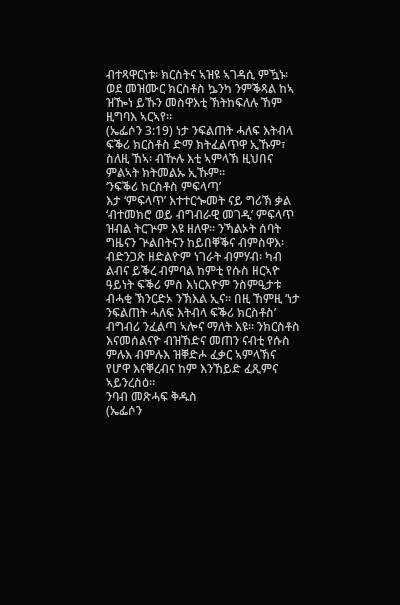ብተጻዋርነቱ፡ ክርስትና ኣዝዩ ኣገዳሲ ምዃኑ፡ ወደ መዝሙር ክርስቶስ ኴንካ ንምቕጻል ከኣ ዝዀነ ይኹን መስዋእቲ ኽትከፍለሉ ኸም ዚግባእ ኣርኣየ።
(ኤፌሶን 3:19) ነታ ንፍልጠት ሓለፍ እትብላ ፍቕሪ ክርስቶስ ድማ ክትፈልጥዋ ኢኹም፣ ስለዚ ኸኣ፡ ብዅሉ እቲ ኣምላኽ ዚህበና ምልኣት ክትመልኡ ኢኹም።
‘ንፍቕሪ ክርስቶስ ምፍላጣ’
እታ ‘ምፍላጥ’ እተተርጐመት ናይ ግሪኽ ቃል ‘ብተመክሮ ወይ ብግብራዊ መገዲ’ ምፍላጥ ዝብል ትርጕም እዩ ዘለዋ። ንኻልኦት ሰባት ግዜናን ጕልበትናን ከይበቐቕና ብምስዋእ፡ ብድንጋጽ ዘድልዮም ነገራት ብምሃብ፡ ካብ ልብና ይቕረ ብምባል ከምቲ የሱስ ዘርኣዮ ዓይነት ፍቕሪ ምስ እነርእዮም ንስምዒታቱ ብሓቂ ኽንርድኦ ንኽእል ኢና። በዚ ኸምዚ ‘ነታ ንፍልጠት ሓለፍ እትብላ ፍቕሪ ክርስቶስ’ ብግብሪ ንፈልጣ ኣሎና ማለት እዩ። ንክርስቶስ እናመሰልናዮ ብዝኸድና መጠን ናብቲ የሱስ ምሉእ ብምሉእ ዝቐድሖ ፈቃር ኣምላኽና የሆዋ እናቐረብና ከም እንኸይድ ፈጺምና ኣይንረስዕ።
ንባብ መጽሓፍ ቅዱስ
(ኤፌሶን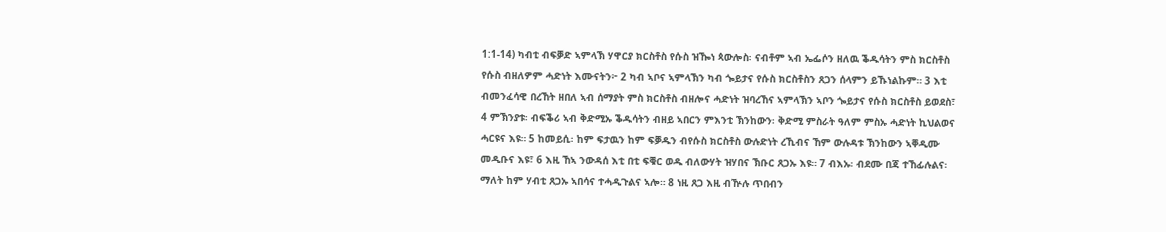1:1-14) ካብቲ ብፍቓድ ኣምላኽ ሃዋርያ ክርስቶስ የሱስ ዝዀነ ጳውሎስ፡ ናብቶም ኣብ ኤፌሶን ዘለዉ ቕዱሳትን ምስ ክርስቶስ የሱስ ብዘለዎም ሓድነት እሙናትን፦ 2 ካብ ኣቦና ኣምላኽን ካብ ጐይታና የሱስ ክርስቶስን ጸጋን ሰላምን ይኹነልኩም። 3 እቲ ብመንፈሳዊ በረኸት ዘበለ ኣብ ሰማያት ምስ ክርስቶስ ብዘሎና ሓድነት ዝባረኸና ኣምላኽን ኣቦን ጐይታና የሱስ ክርስቶስ ይወደስ፣ 4 ምኽንያቱ፡ ብፍቕሪ ኣብ ቅድሚኡ ቕዱሳትን ብዘይ ኣበርን ምእንቲ ኽንከውን፡ ቅድሚ ምስራት ዓለም ምስኡ ሓድነት ኪህልወና ሓርዩና እዩ። 5 ከመይሲ፡ ከም ፍታዉን ከም ፍቓዱን ብየሱስ ክርስቶስ ውሉድነት ረኺብና ኸም ውሉዳቱ ኽንከውን ኣቐዲሙ መዲቡና እዩ፣ 6 እዚ ኸኣ ንውዳሰ እቲ በቲ ፍቑር ወዱ ብለውሃት ዝሃበና ኽቡር ጸጋኡ እዩ። 7 ብእኡ፡ ብደሙ በጃ ተኸፊሉልና፡ ማለት ከም ሃብቲ ጸጋኡ ኣበሳና ተሓዲጉልና ኣሎ። 8 ነዚ ጸጋ እዚ ብዅሉ ጥበብን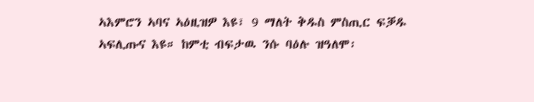ኣእምሮን ኣባና ኣዕዚዝዎ እዩ፣ 9 ማለት ቅዱስ ምስጢር ፍቓዱ ኣፍሊጡና እዩ። ከምቲ ብፍታዉ ንሱ ባዕሉ ዝዓለሞ፡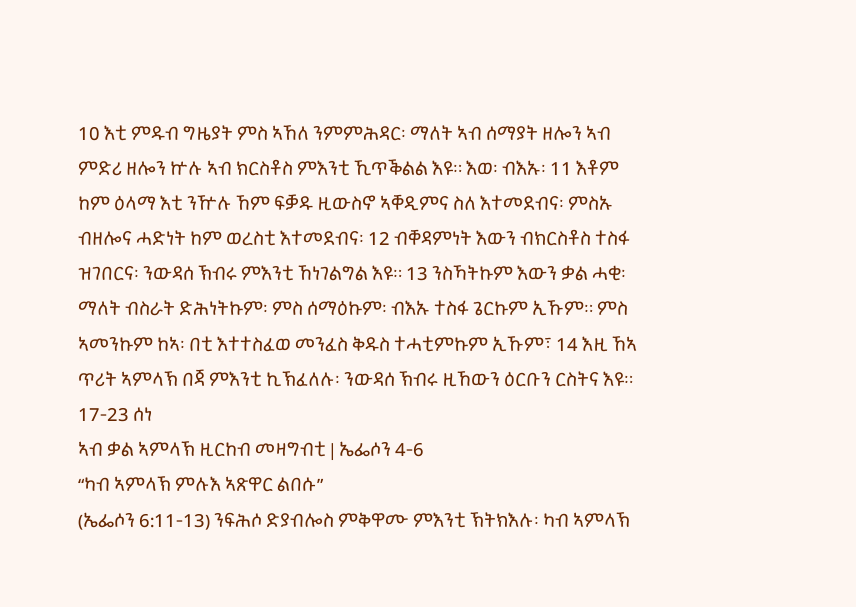10 እቲ ምዱብ ግዜያት ምስ ኣኸለ ንምምሕዳር፡ ማለት ኣብ ሰማያት ዘሎን ኣብ ምድሪ ዘሎን ኵሉ ኣብ ክርስቶስ ምእንቲ ኺጥቕልል እዩ። እወ፡ ብእኡ፡ 11 እቶም ከም ዕላማ እቲ ንዅሉ ኸም ፍቓዱ ዚውስኖ ኣቐዲምና ስለ እተመደብና፡ ምስኡ ብዘሎና ሓድነት ከም ወረስቲ እተመደብና፡ 12 ብቐዳምነት እውን ብክርስቶስ ተስፋ ዝገበርና፡ ንውዳሰ ኽብሩ ምእንቲ ኸነገልግል እዩ። 13 ንስኻትኩም እውን ቃል ሓቂ፡ ማለት ብስራት ድሕነትኩም፡ ምስ ሰማዕኩም፡ ብእኡ ተስፋ ጌርኩም ኢኹም። ምስ ኣመንኩም ከኣ፡ በቲ እተተስፈወ መንፈስ ቅዱስ ተሓቲምኩም ኢኹም፣ 14 እዚ ኸኣ ጥሪት ኣምላኽ በጃ ምእንቲ ኪኽፈለሉ፡ ንውዳሰ ኽብሩ ዚኸውን ዕርቡን ርስትና እዩ።
17-23 ሰነ
ኣብ ቃል ኣምላኽ ዚርከብ መዛግብቲ | ኤፌሶን 4-6
“ካብ ኣምላኽ ምሉእ ኣጽዋር ልበሱ”
(ኤፌሶን 6:11-13) ንፍሕሶ ድያብሎስ ምቅዋሙ ምእንቲ ኽትክእሉ፡ ካብ ኣምላኽ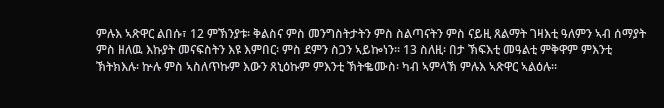ምሉእ ኣጽዋር ልበሱ፣ 12 ምኽንያቱ፡ ቅልስና ምስ መንግስትታትን ምስ ስልጣናትን ምስ ናይዚ ጸልማት ገዛእቲ ዓለምን ኣብ ሰማያት ምስ ዘለዉ እኩያት መናፍስትን እዩ እምበር፡ ምስ ደምን ስጋን ኣይኰነን። 13 ስለዚ፡ በታ ኽፍእቲ መዓልቲ ምቅዋም ምእንቲ ኽትክእሉ፡ ኵሉ ምስ ኣስለጥኩም እውን ጸኒዕኩም ምእንቲ ኽትቈሙስ፡ ካብ ኣምላኽ ምሉእ ኣጽዋር ኣልዕሉ።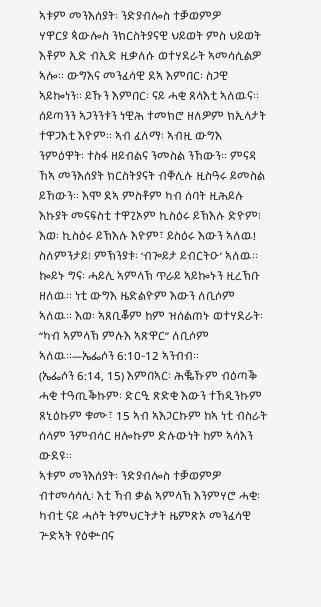ኣቱም መንእሰያት፡ ንድያብሎስ ተቓወምዎ
ሃዋርያ ጳውሎስ ንክርስትያናዊ ህይወት ምስ ህይወት እቶም ኢድ ብኢድ ዚቃለሱ ወተሃደራት ኣመሳሲልዎ ኣሎ። ውግእና መንፈሳዊ ደኣ እምበር፡ ስጋዊ ኣይኰነን። ይኹን እምበር፡ ናይ ሓቂ ጸላእቲ ኣለዉና። ሰይጣንን ኣጋንንቱን ነዊሕ ተመክሮ ዘለዎም ክኢላታት ተዋጋእቲ እዮም። ኣብ ፈለማ፡ ኣብዚ ውግእ ንምዕዋት፡ ተስፋ ዘይብልና ንመስል ንኸውን። ምናዳ ኸኣ መንእሰያት ክርስትያናት ብቐሊሉ ዚስዓሩ ይመስል ይኸውን። እሞ ደኣ ምስቶም ካብ ሰባት ዚሕይሉ እኩያት መናፍስቲ ተዋጊኦም ኪስዕሩ ይኽእሉ ድዮም፧ እወ፡ ኪስዕሩ ይኽእሉ እዮም፣ ይስዕሩ እውን ኣለዉ! ስለምንታይ፧ ምኽንያቱ፡ ‘ብጐይታ ይብርትዑ’ ኣለዉ። ኰይኑ ግና፡ ሓይሊ ኣምላኽ ጥራይ ኣይኰኑን ዚረኽቡ ዘለዉ። ነቲ ውግእ ዜድልዮም እውን ለቢሶም ኣለዉ። እወ፡ ኣጸቢቖም ከም ዝሰልጠኑ ወተሃደራት፡ “ካብ ኣምላኽ ምሉእ ኣጽዋር” ለቢሶም ኣለዉ።—ኤፌሶን 6:10-12 ኣንብብ።
(ኤፌሶን 6:14, 15) እምበኣር፡ ሕቘኹም ብዕጣቕ ሓቂ ተዓጢቕኩም፡ ድርዒ ጽድቂ እውን ተኸዲንኩም ጸኒዕኩም ቁሙ፣ 15 ኣብ ኣእጋርኩም ከኣ ነቲ ብስራት ሰላም ንምብሳር ዘሎኩም ድሉውነት ከም ኣሳእን ውደዩ።
ኣቱም መንእሰያት፡ ንድያብሎስ ተቓወምዎ
ብተመሳሳሊ፡ እቲ ኻብ ቃል ኣምላኽ እንምሃሮ ሓቂ፡ ካብቲ ናይ ሓሶት ትምህርትታት ዜምጽኦ መንፈሳዊ ጕድኣት የዕቍበና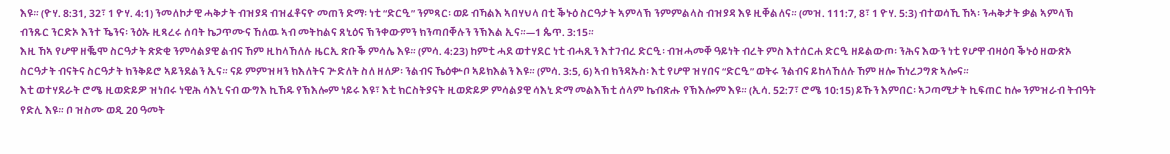እዩ። (ዮሃ. 8:31, 32፣ 1 ዮሃ. 4:1) ንመለኮታዊ ሓቅታት ብዝያዳ ብዝፈቶናዮ መጠን ድማ፡ ነቲ “ድርዒ” ንምጻር፡ ወይ ብኻልእ ኣበሃህላ በቲ ቕኑዕ ስርዓታት ኣምላኽ ንምምልላስ ብዝያዳ እዩ ዚቐልለና። (መዝ. 111:7, 8፣ 1 ዮሃ. 5:3) ብተወሳኺ ኸኣ፡ ንሓቅታት ቃል ኣምላኽ ብንጹር ንርድኦ እንተ ዄንና፡ ንዕኡ ዚጻረሩ ሰባት ኬጋጥሙና ኸለዉ ኣብ መትከልና ጸኒዕና ኽንቀውምን ክንጣበቐሉን ንኽእል ኢና።—1 ጴጥ. 3:15።
እዚ ኸኣ የሆዋ ዘቘሞ ስርዓታት ጽድቂ ንምሳልያዊ ልብና ኸም ዚከላኸለሉ ዜርኢ ጽቡቕ ምሳሌ እዩ። (ምሳ. 4:23) ከምቲ ሓደ ወተሃደር ነቲ ብሓጺን እተገብረ ድርዒ፡ ብዝሓመቐ ዓይነት ብረት ምስ እተሰርሐ ድርዒ ዘይልውጦ፡ ንሕና እውን ነቲ የሆዋ ብዛዕባ ቕኑዕ ዘውጽኦ ስርዓታት ብናትና ስርዓታት ክንቅይሮ ኣይንደልን ኢና። ናይ ምምዝዛን ክእለትና ጕድለት ስለ ዘለዎ፡ ንልብና ኼዕቍቦ ኣይክእልን እዩ። (ምሳ. 3:5, 6) ኣብ ክንዳኡስ፡ እቲ የሆዋ ዝሃበና “ድርዒ” ወትሩ ንልብና ይከላኸለሉ ኸም ዘሎ ኸነረጋግጽ ኣሎና።
እቲ ወተሃደራት ሮሜ ዚወድይዎ ዝነበሩ ነዊሕ ሳእኒ ናብ ውግእ ኪኸዱ የኽእሎም ነይሩ እዩ፣ እቲ ክርስትያናት ዚወድይዎ ምሳልያዊ ሳእኒ ድማ መልእኽቲ ሰላም ኬብጽሑ የኽእሎም እዩ። (ኢሳ. 52:7፣ ሮሜ 10:15) ይኹን እምበር፡ ኣጋጣሚታት ኪፍጠር ከሎ ንምዝራብ ትብዓት የድሊ እዩ። ቦ ዝስሙ ወዲ 20 ዓመት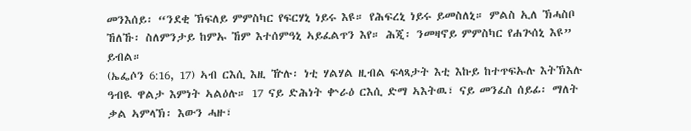መንእሰይ፡ “ንደቂ ኽፍለይ ምምስካር የፍርሃኒ ነይሩ እዩ። የሕፍረኒ ነይሩ ይመስለኒ። ምልስ ኢለ ኽሓስቦ ኸለኹ፡ ስለምንታይ ከምኡ ኸም እተሰምዓኒ ኣይፈልጥን እየ። ሕጂ፡ ንመዛኖይ ምምስካር የሐጕሰኒ እዩ” ይብል።
(ኤፌሶን 6:16, 17) ኣብ ርእሲ እዚ ዅሉ፡ ነቲ ሃልሃል ዚብል ፍላጻታት እቲ እኩይ ከተጥፍኡሉ እትኽእሉ ዓብዪ ዋልታ እምነት ኣልዕሉ። 17 ናይ ድሕነት ቍራዕ ርእሲ ድማ ኣእትዉ፣ ናይ መንፈስ ሰይፊ፡ ማለት ቃል ኣምላኽ፡ እውን ሓዙ፣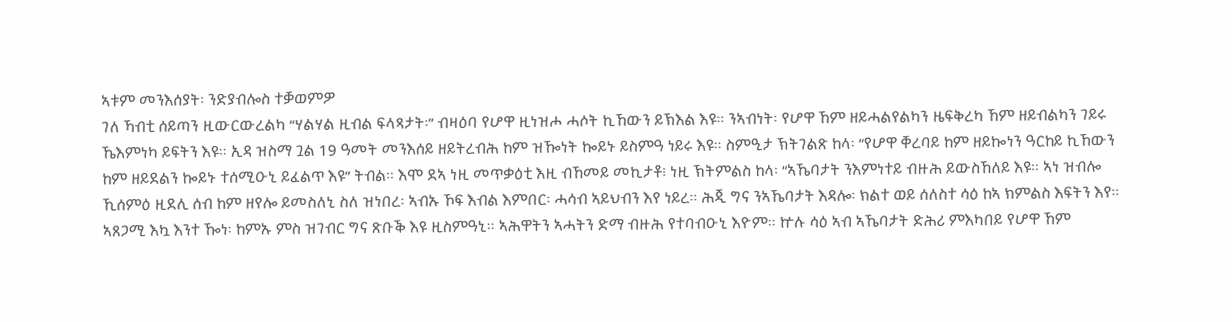ኣቱም መንእሰያት፡ ንድያብሎስ ተቓወምዎ
ገለ ኻብቲ ሰይጣን ዚውርውረልካ “ሃልሃል ዚብል ፍላጻታት፡” ብዛዕባ የሆዋ ዚነዝሖ ሓሶት ኪኸውን ይኽእል እዩ። ንኣብነት፡ የሆዋ ኸም ዘይሓልየልካን ዜፍቅረካ ኸም ዘይብልካን ገይሩ ኼእምነካ ይፍትን እዩ። ኢዳ ዝስማ ጓል 19 ዓመት መንእሰይ ዘይትረብሕ ከም ዝዀነት ኰይኑ ይስምዓ ነይሩ እዩ። ስምዒታ ኽትገልጽ ከላ፡ “የሆዋ ቐረባይ ከም ዘይኰነን ዓርከይ ኪኸውን ከም ዘይደልን ኰይኑ ተሰሚዑኒ ይፈልጥ እዩ” ትብል። እሞ ደኣ ነዚ መጥቃዕቲ እዚ ብኸመይ መኪታቶ፧ ነዚ ኽትምልስ ከላ፡ “ኣኼባታት ንእምነተይ ብዙሕ ይውስኸለይ እዩ። ኣነ ዝብሎ ኺሰምዕ ዚደሊ ሰብ ከም ዘየሎ ይመስለኒ ስለ ዝነበረ፡ ኣብኡ ኾፍ እብል እምበር፡ ሓሳብ ኣይህብን እየ ነይረ። ሕጂ ግና ንኣኼባታት እዳሎ፡ ክልተ ወይ ሰለስተ ሳዕ ከኣ ክምልስ እፍትን እየ። ኣጸጋሚ እኳ እንተ ዀነ፡ ከምኡ ምስ ዝገብር ግና ጽቡቕ እዩ ዚስምዓኒ። ኣሕዋትን ኣሓትን ድማ ብዙሕ የተባብዑኒ እዮም። ኵሉ ሳዕ ኣብ ኣኼባታት ድሕሪ ምእካበይ የሆዋ ኸም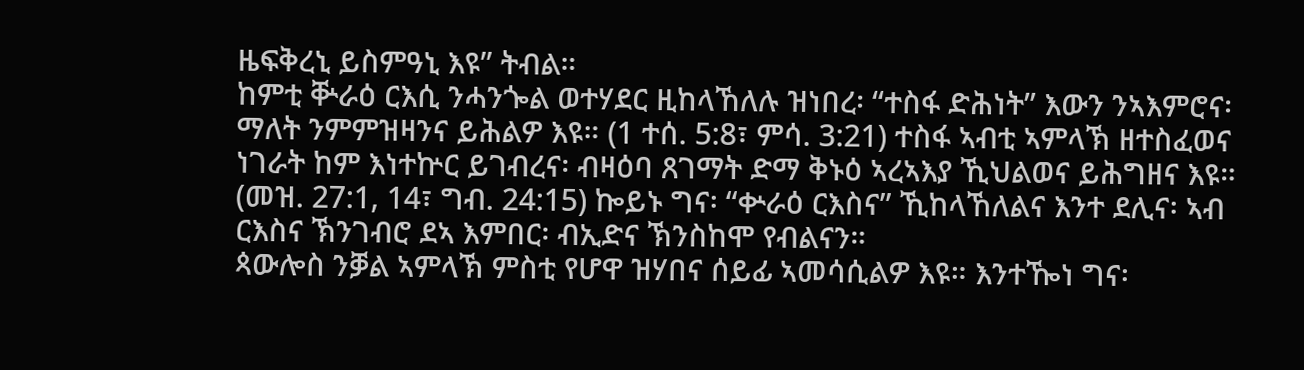ዜፍቅረኒ ይስምዓኒ እዩ” ትብል።
ከምቲ ቝራዕ ርእሲ ንሓንጐል ወተሃደር ዚከላኸለሉ ዝነበረ፡ “ተስፋ ድሕነት” እውን ንኣእምሮና፡ ማለት ንምምዝዛንና ይሕልዎ እዩ። (1 ተሰ. 5:8፣ ምሳ. 3:21) ተስፋ ኣብቲ ኣምላኽ ዘተስፈወና ነገራት ከም እነተኵር ይገብረና፡ ብዛዕባ ጸገማት ድማ ቅኑዕ ኣረኣእያ ኺህልወና ይሕግዘና እዩ። (መዝ. 27:1, 14፣ ግብ. 24:15) ኰይኑ ግና፡ “ቍራዕ ርእስና” ኺከላኸለልና እንተ ደሊና፡ ኣብ ርእስና ኽንገብሮ ደኣ እምበር፡ ብኢድና ኽንስከሞ የብልናን።
ጳውሎስ ንቓል ኣምላኽ ምስቲ የሆዋ ዝሃበና ሰይፊ ኣመሳሲልዎ እዩ። እንተዀነ ግና፡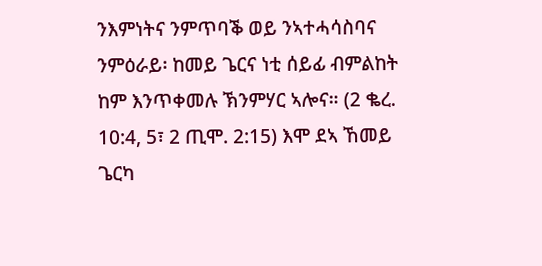ንእምነትና ንምጥባቕ ወይ ንኣተሓሳስባና ንምዕራይ፡ ከመይ ጌርና ነቲ ሰይፊ ብምልከት ከም እንጥቀመሉ ኽንምሃር ኣሎና። (2 ቈረ. 10:4, 5፣ 2 ጢሞ. 2:15) እሞ ደኣ ኸመይ ጌርካ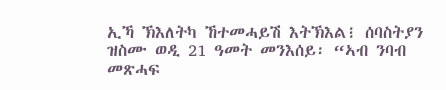ኢኻ ኽእለትካ ኸተመሓይሽ እትኽእል፧ ሰባስትያን ዝስሙ ወዲ 21 ዓመት መንእሰይ፡ “ኣብ ንባብ መጽሓፍ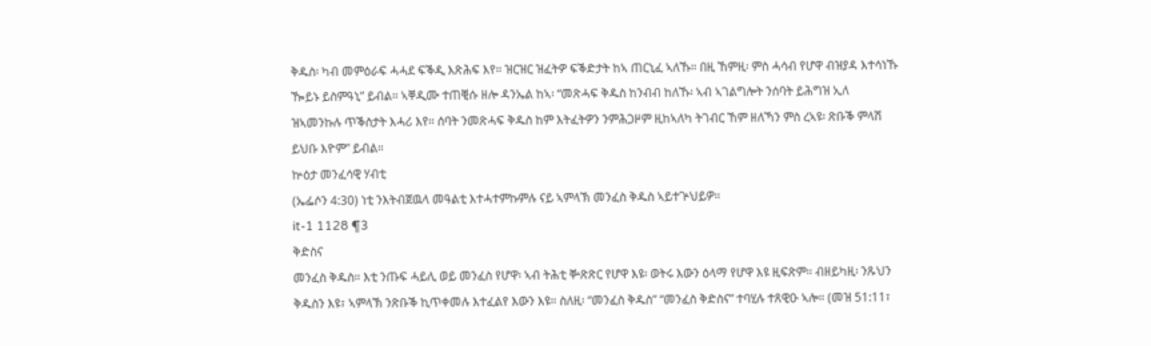ቅዱስ፡ ካብ መምዕራፍ ሓሓደ ፍቕዲ እጽሕፍ እየ። ዝርዝር ዝፈትዎ ፍቕድታት ከኣ ጠርኒፈ ኣለኹ። በዚ ኸምዚ፡ ምስ ሓሳብ የሆዋ ብዝያዳ እተሳነኹ ዀይኑ ይስምዓኒ” ይብል። ኣቐዲሙ ተጠቒሱ ዘሎ ዳንኤል ከኣ፡ “መጽሓፍ ቅዱስ ከንብብ ከለኹ፡ ኣብ ኣገልግሎት ንሰባት ይሕግዝ ኢለ ዝኣመንኩሉ ጥቕስታት እሓሪ እየ። ሰባት ንመጽሓፍ ቅዱስ ከም እትፈትዎን ንምሕጋዞም ዚከኣለካ ትገብር ኸም ዘለኻን ምስ ረኣዩ፡ ጽቡቕ ምላሽ ይህቡ እዮም” ይብል።
ኵዕታ መንፈሳዊ ሃብቲ
(ኤፌሶን 4:30) ነቲ ንእትብጀዉላ መዓልቲ እተሓተምኩምሉ ናይ ኣምላኽ መንፈስ ቅዱስ ኣይተጕህይዎ።
it-1 1128 ¶3
ቅድስና
መንፈስ ቅዱስ። እቲ ንጡፍ ሓይሊ ወይ መንፈስ የሆዋ፡ ኣብ ትሕቲ ቝጽጽር የሆዋ እዩ፡ ወትሩ እውን ዕላማ የሆዋ እዩ ዚፍጽም። ብዘይካዚ፡ ንጹህን ቅዱስን እዩ፣ ኣምላኽ ንጽቡቕ ኪጥቀመሉ እተፈልየ እውን እዩ። ስለዚ፡ “መንፈስ ቅዱስ” “መንፈስ ቅድስና” ተባሂሉ ተጸዊዑ ኣሎ። (መዝ 51:11፣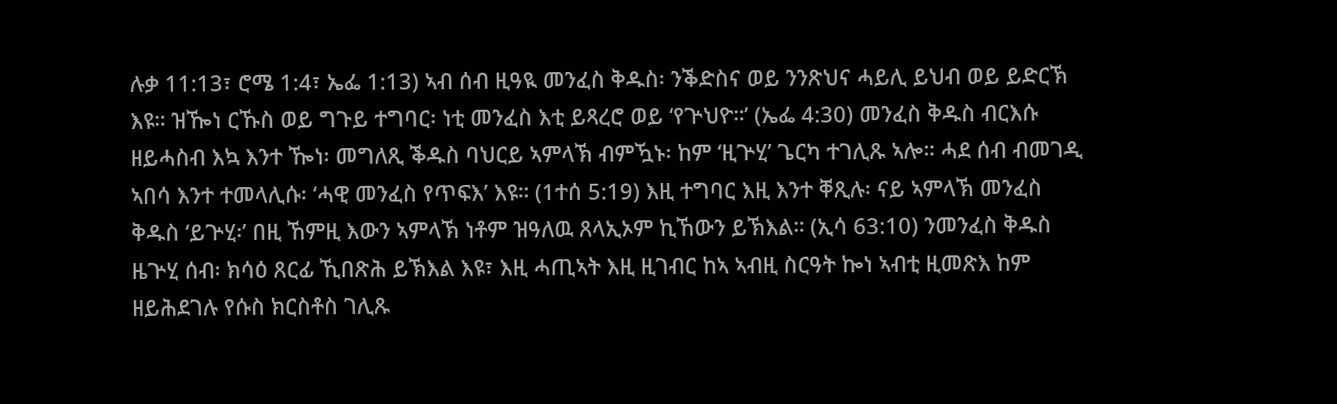ሉቃ 11:13፣ ሮሜ 1:4፣ ኤፌ 1:13) ኣብ ሰብ ዚዓዪ መንፈስ ቅዱስ፡ ንቕድስና ወይ ንንጽህና ሓይሊ ይህብ ወይ ይድርኽ እዩ። ዝዀነ ርኹስ ወይ ግጉይ ተግባር፡ ነቲ መንፈስ እቲ ይጻረሮ ወይ ‘የጕህዮ።’ (ኤፌ 4:30) መንፈስ ቅዱስ ብርእሱ ዘይሓስብ እኳ እንተ ዀነ፡ መግለጺ ቕዱስ ባህርይ ኣምላኽ ብምዃኑ፡ ከም ‘ዚጕሂ’ ጌርካ ተገሊጹ ኣሎ። ሓደ ሰብ ብመገዲ ኣበሳ እንተ ተመላሊሱ፡ ‘ሓዊ መንፈስ የጥፍእ’ እዩ። (1ተሰ 5:19) እዚ ተግባር እዚ እንተ ቐጺሉ፡ ናይ ኣምላኽ መንፈስ ቅዱስ ‘ይጕሂ፡’ በዚ ኸምዚ እውን ኣምላኽ ነቶም ዝዓለዉ ጸላኢኦም ኪኸውን ይኽእል። (ኢሳ 63:10) ንመንፈስ ቅዱስ ዜጕሂ ሰብ፡ ክሳዕ ጸርፊ ኺበጽሕ ይኽእል እዩ፣ እዚ ሓጢኣት እዚ ዚገብር ከኣ ኣብዚ ስርዓት ኰነ ኣብቲ ዚመጽእ ከም ዘይሕደገሉ የሱስ ክርስቶስ ገሊጹ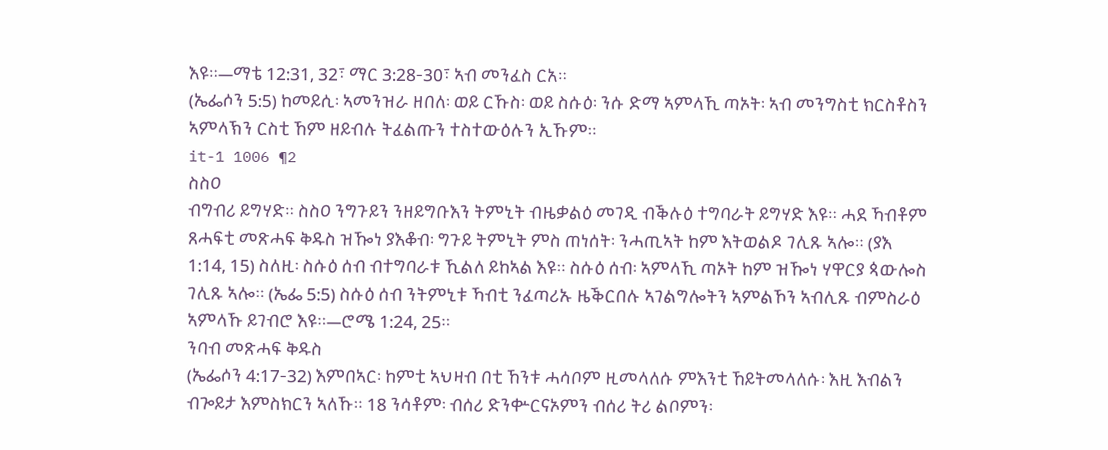እዩ።—ማቴ 12:31, 32፣ ማር 3:28-30፣ ኣብ መንፈስ ርአ።
(ኤፌሶን 5:5) ከመይሲ፡ ኣመንዝራ ዘበለ፡ ወይ ርኹስ፡ ወይ ስሱዕ፡ ንሱ ድማ ኣምላኺ ጣኦት፡ ኣብ መንግስቲ ክርስቶስን ኣምላኽን ርስቲ ኸም ዘይብሉ ትፈልጡን ተስተውዕሉን ኢኹም።
it-1 1006 ¶2
ስስዐ
ብግብሪ ይግሃድ። ስስዐ ንግጉይን ንዘይግቡእን ትምኒት ብዜቃልዕ መገዲ ብቕሉዕ ተግባራት ይግሃድ እዩ። ሓደ ኻብቶም ጸሓፍቲ መጽሓፍ ቅዱስ ዝዀነ ያእቆብ፡ ግጉይ ትምኒት ምስ ጠነሰት፡ ንሓጢኣት ከም እትወልዶ ገሊጹ ኣሎ። (ያእ 1:14, 15) ስለዚ፡ ስሱዕ ሰብ ብተግባራቱ ኺልለ ይከኣል እዩ። ስሱዕ ሰብ፡ ኣምላኺ ጣኦት ከም ዝዀነ ሃዋርያ ጳውሎስ ገሊጹ ኣሎ። (ኤፌ 5:5) ስሱዕ ሰብ ንትምኒቱ ኻብቲ ንፈጣሪኡ ዜቕርበሉ ኣገልግሎትን ኣምልኾን ኣብሊጹ ብምስራዕ ኣምላኹ ይገብሮ እዩ።—ሮሜ 1:24, 25።
ንባብ መጽሓፍ ቅዱስ
(ኤፌሶን 4:17-32) እምበኣር፡ ከምቲ ኣህዛብ በቲ ኸንቱ ሓሳቦም ዚመላለሱ ምእንቲ ኸይትመላለሱ፡ እዚ እብልን ብጐይታ እምስክርን ኣለኹ። 18 ንሳቶም፡ ብሰሪ ድንቍርናኦምን ብሰሪ ትሪ ልቦምን፡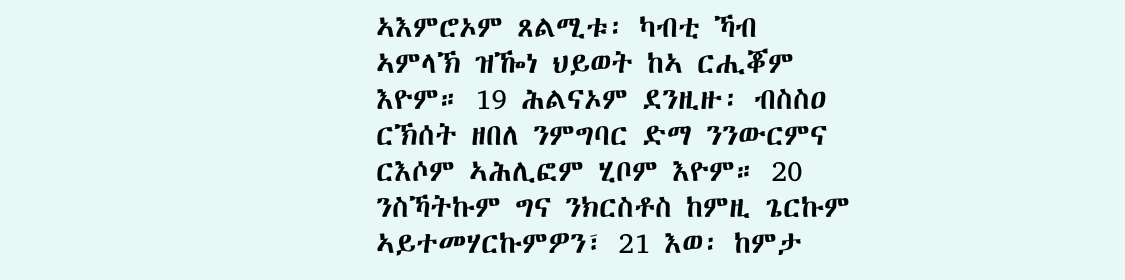ኣእምሮኦም ጸልሚቱ፡ ካብቲ ኻብ ኣምላኽ ዝዀነ ህይወት ከኣ ርሒቖም እዮም። 19 ሕልናኦም ደንዚዙ፡ ብስስዐ ርኽሰት ዘበለ ንምግባር ድማ ንንውርምና ርእሶም ኣሕሊፎም ሂቦም እዮም። 20 ንስኻትኩም ግና ንክርስቶስ ከምዚ ጌርኩም ኣይተመሃርኩምዎን፣ 21 እወ፡ ከምታ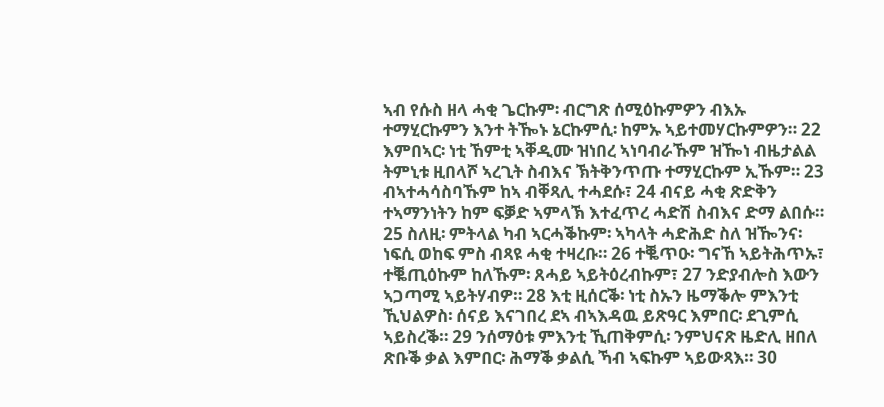ኣብ የሱስ ዘላ ሓቂ ጌርኩም፡ ብርግጽ ሰሚዕኩምዎን ብእኡ ተማሂርኩምን እንተ ትዀኑ ኔርኩምሲ፡ ከምኡ ኣይተመሃርኩምዎን። 22 እምበኣር፡ ነቲ ኸምቲ ኣቐዲሙ ዝነበረ ኣነባብራኹም ዝዀነ ብዜታልል ትምኒቱ ዚበላሾ ኣረጊት ስብእና ኽትቅንጥጡ ተማሂርኩም ኢኹም። 23 ብኣተሓሳስባኹም ከኣ ብቐጻሊ ተሓደሱ፣ 24 ብናይ ሓቂ ጽድቅን ተኣማንነትን ከም ፍቓድ ኣምላኽ እተፈጥረ ሓድሽ ስብእና ድማ ልበሱ። 25 ስለዚ፡ ምትላል ካብ ኣርሓቕኩም፡ ኣካላት ሓድሕድ ስለ ዝዀንና፡ ነፍሲ ወከፍ ምስ ብጻዩ ሓቂ ተዛረቡ። 26 ተቘጥዑ፡ ግናኸ ኣይትሕጥኡ፣ ተቘጢዕኩም ከለኹም፡ ጸሓይ ኣይትዕረብኩም፣ 27 ንድያብሎስ እውን ኣጋጣሚ ኣይትሃብዎ። 28 እቲ ዚሰርቕ፡ ነቲ ስኡን ዜማቕሎ ምእንቲ ኺህልዎስ፡ ሰናይ እናገበረ ደኣ ብኣእዳዉ ይጽዓር እምበር፡ ደጊምሲ ኣይስረቕ። 29 ንሰማዕቱ ምእንቲ ኺጠቅምሲ፡ ንምህናጽ ዜድሊ ዘበለ ጽቡቕ ቃል እምበር፡ ሕማቕ ቃልሲ ኻብ ኣፍኩም ኣይውጻእ። 30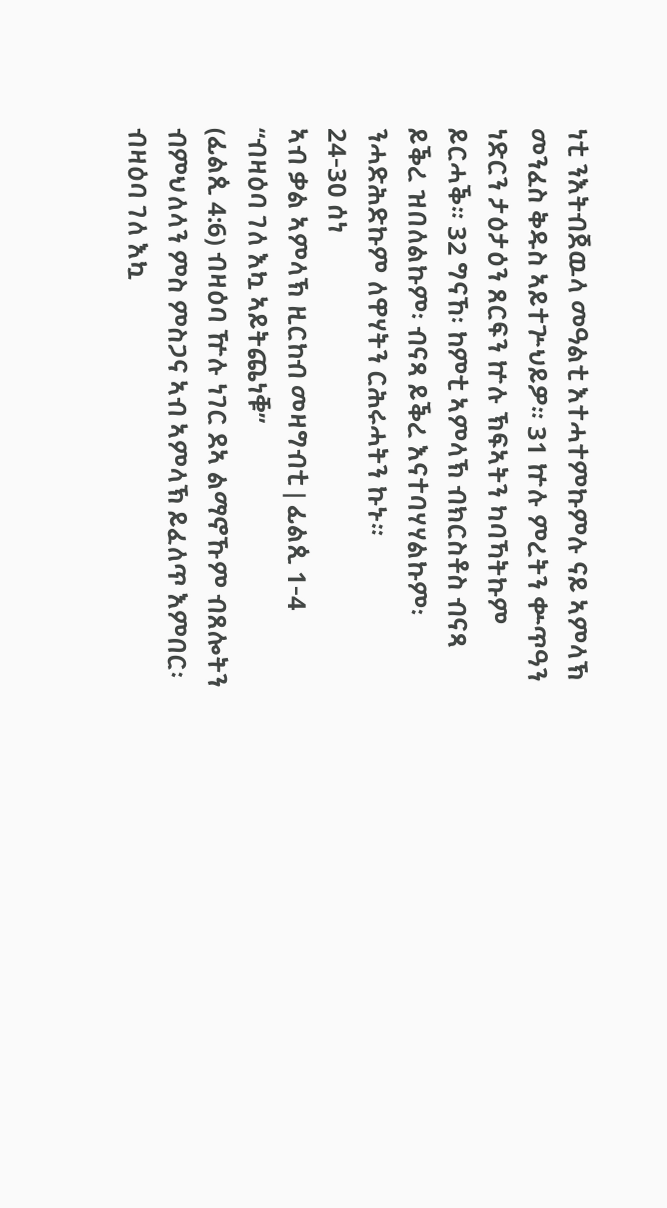ነቲ ንእትብጀዉላ መዓልቲ እተሓተምኩምሉ ናይ ኣምላኽ መንፈስ ቅዱስ ኣይተጕህይዎ። 31 ኵሉ ምረትን ቍጥዓን ነድርን ታዕታዕን ጸርፍን ኵሉ ኽፍኣትን ካባኻትኩም ይርሓቕ። 32 ግናኸ፡ ከምቲ ኣምላኽ ብክርስቶስ ብናጻ ይቕረ ዝበለልኩም፡ ብናጻ ይቕረ እናተባሃሃልኩም፡ ንሓድሕድኩም ለዋሃትን ርሕሩሓትን ኩኑ።
24-30 ሰነ
ኣብ ቃል ኣምላኽ ዚርከብ መዛግብቲ | ፊልጲ 1-4
“ብዛዕባ ገለ እኳ ኣይትጨነቑ”
(ፊልጲ 4:6) ብዛዕባ ዅሉ ነገር ደኣ ልማኖኹም ብጸሎትን ብምህለላን ምስ ምስጋና ኣብ ኣምላኽ ይፈለጥ እምበር፡ ብዛዕባ ገለ እኳ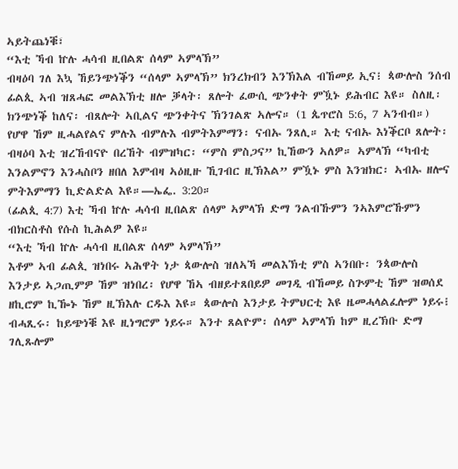ኣይትጨነቑ፣
“እቲ ኻብ ኵሉ ሓሳብ ዚበልጽ ሰላም ኣምላኽ”
ብዛዕባ ገለ እኳ ኸይንጭነቕን “ሰላም ኣምላኽ” ክንረክብን እንኽእል ብኸመይ ኢና፧ ጳውሎስ ንሰብ ፊልጲ ኣብ ዝጸሓፎ መልእኽቲ ዘሎ ቓላት፡ ጸሎት ፈውሲ ጭንቀት ምዃኑ ይሕብር እዩ። ስለዚ፡ ክንጭነቕ ከለና፡ ብጸሎት ኣቢልና ጭንቀትና ኽንገልጽ ኣሎና። (1 ጴጥሮስ 5:6, 7 ኣንብብ።) የሆዋ ኸም ዚሓልየልና ምሉእ ብምሉእ ብምትእምማን፡ ናብኡ ንጸሊ። እቲ ናብኡ እነቕርቦ ጸሎት፡ ብዛዕባ እቲ ዝረኸብናዮ በረኸት ብምዝካር፡ “ምስ ምስጋና” ኪኸውን ኣለዎ። ኣምላኽ “ካብቲ እንልምኖን እንሓስቦን ዘበለ እምብዛ ኣዕዚዙ ኺገብር ዚኽእል” ምዃኑ ምስ እንዝክር፡ ኣብኡ ዘሎና ምትእምማን ኪድልድል እዩ።—ኤፌ. 3:20።
(ፊልጲ 4:7) እቲ ኻብ ኵሉ ሓሳብ ዚበልጽ ሰላም ኣምላኽ ድማ ንልብኹምን ንኣእምሮኹምን ብክርስቶስ የሱስ ኪሕልዎ እዩ።
“እቲ ኻብ ኵሉ ሓሳብ ዚበልጽ ሰላም ኣምላኽ”
እቶም ኣብ ፊልጲ ዝነበሩ ኣሕዋት ነታ ጳውሎስ ዝለኣኻ መልእኽቲ ምስ ኣንበቡ፡ ንጳውሎስ እንታይ ኣጋጢምዎ ኸም ዝነበረ፡ የሆዋ ኸኣ ብዘይተጸበይዎ መገዲ ብኸመይ ስጕምቲ ኸም ዝወሰደ ዘኪሮም ኪዀኑ ኸም ዚኽእሉ ርዱእ እዩ። ጳውሎስ እንታይ ትምህርቲ እዩ ዜመሓላልፈሎም ነይሩ፧ ብሓጺሩ፡ ከይጭነቑ እዩ ዚነግሮም ነይሩ። እንተ ጸልዮም፡ ሰላም ኣምላኽ ከም ዚረኽቡ ድማ ገሊጹሎም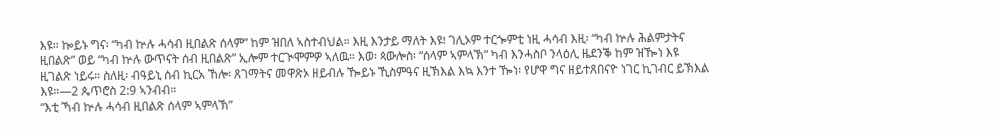እዩ። ኰይኑ ግና፡ “ካብ ኵሉ ሓሳብ ዚበልጽ ሰላም” ከም ዝበለ ኣስተብህል። እዚ እንታይ ማለት እዩ፧ ገሊኦም ተርጐምቲ ነዚ ሓሳብ እዚ፡ “ካብ ኵሉ ሕልምታትና ዚበልጽ” ወይ “ካብ ኵሉ ውጥናት ሰብ ዚበልጽ” ኢሎም ተርጒሞምዎ ኣለዉ። እወ፡ ጳውሎስ፡ “ሰላም ኣምላኽ” ካብ እንሓስቦ ንላዕሊ ዜደንቕ ከም ዝዀነ እዩ ዚገልጽ ነይሩ። ስለዚ፡ ብዓይኒ ሰብ ኪርአ ኸሎ፡ ጸገማትና መዋጽኦ ዘይብሉ ዀይኑ ኺስምዓና ዚኽእል እኳ እንተ ዀነ፡ የሆዋ ግና ዘይተጸበናዮ ነገር ኪገብር ይኽእል እዩ።—2 ጴጥሮስ 2:9 ኣንብብ።
“እቲ ኻብ ኵሉ ሓሳብ ዚበልጽ ሰላም ኣምላኽ”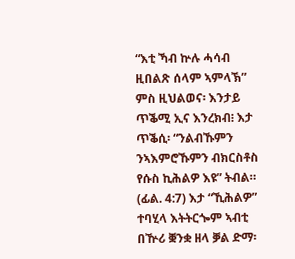“እቲ ኻብ ኵሉ ሓሳብ ዚበልጽ ሰላም ኣምላኽ” ምስ ዚህልወና፡ እንታይ ጥቕሚ ኢና እንረክብ፧ እታ ጥቕሲ፡ “ንልብኹምን ንኣእምሮኹምን ብክርስቶስ የሱስ ኪሕልዎ እዩ” ትብል። (ፊል. 4:7) እታ “ኺሕልዎ” ተባሂላ እትትርጐም ኣብቲ በዅሪ ቛንቋ ዘላ ቓል ድማ፡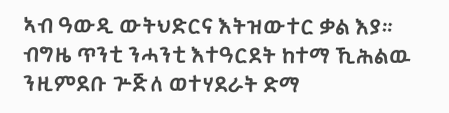ኣብ ዓውዲ ውትህድርና እትዝውተር ቃል እያ። ብግዜ ጥንቲ ንሓንቲ እተዓርደት ከተማ ኺሕልዉ ንዚምደቡ ጕጅለ ወተሃደራት ድማ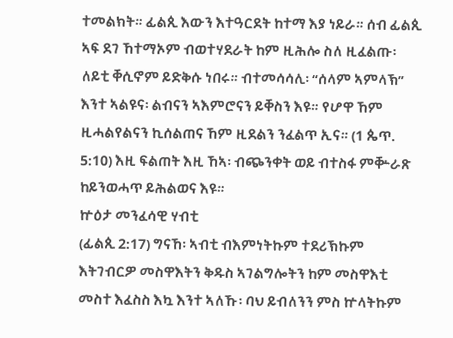ተመልክት። ፊልጲ እውን እተዓርደት ከተማ እያ ነይራ። ሰብ ፊልጲ ኣፍ ደገ ኸተማኦም ብወተሃደራት ከም ዚሕሎ ስለ ዚፈልጡ፡ ለይቲ ቐሲኖም ይድቅሱ ነበሩ። ብተመሳሳሊ፡ “ሰላም ኣምላኽ” እንተ ኣልዩና፡ ልብናን ኣእምሮናን ይቐስን እዩ። የሆዋ ኸም ዚሓልየልናን ኪሰልጠና ኸም ዚደልን ንፈልጥ ኢና። (1 ጴጥ. 5:10) እዚ ፍልጠት እዚ ኸኣ፡ ብጭንቀት ወይ ብተስፋ ምቝራጽ ከይንወሓጥ ይሕልወና እዩ።
ኵዕታ መንፈሳዊ ሃብቲ
(ፊልጲ 2:17) ግናኸ፡ ኣብቲ ብእምነትኩም ተደሪኽኩም እትገብርዎ መስዋእትን ቅዱስ ኣገልግሎትን ከም መስዋእቲ መስተ እፈስስ እኳ እንተ ኣለኹ፡ ባህ ይብለንን ምስ ኵላትኩም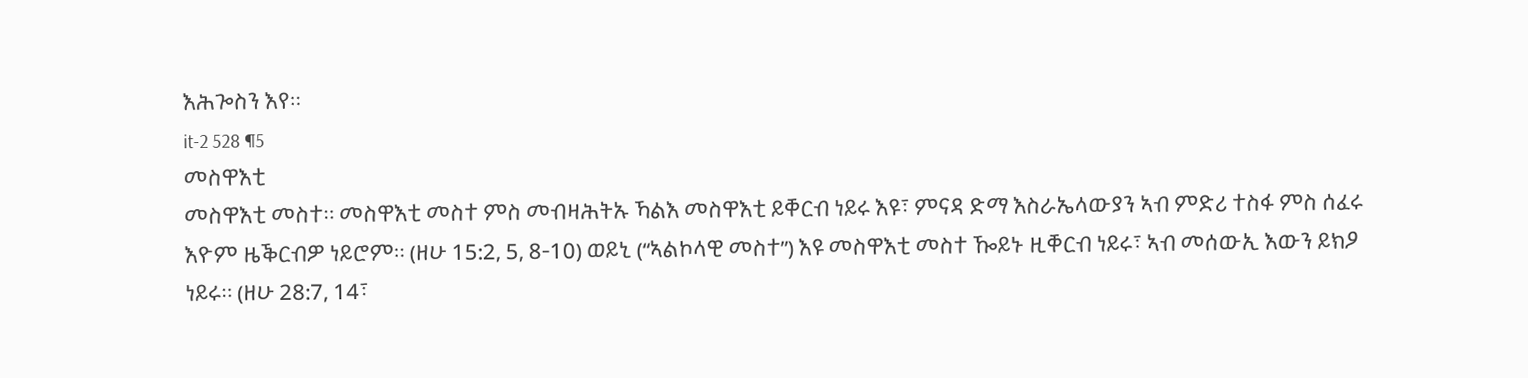እሕጐስን እየ።
it-2 528 ¶5
መስዋእቲ
መስዋእቲ መስተ። መስዋእቲ መስተ ምስ መብዛሕትኡ ኻልእ መስዋእቲ ይቐርብ ነይሩ እዩ፣ ምናዳ ድማ እስራኤላውያን ኣብ ምድሪ ተስፋ ምስ ሰፈሩ እዮም ዜቕርብዎ ነይሮም። (ዘሁ 15:2, 5, 8-10) ወይኒ (“ኣልኮላዊ መስተ”) እዩ መስዋእቲ መስተ ዀይኑ ዚቐርብ ነይሩ፣ ኣብ መሰውኢ እውን ይክዖ ነይሩ። (ዘሁ 28:7, 14፣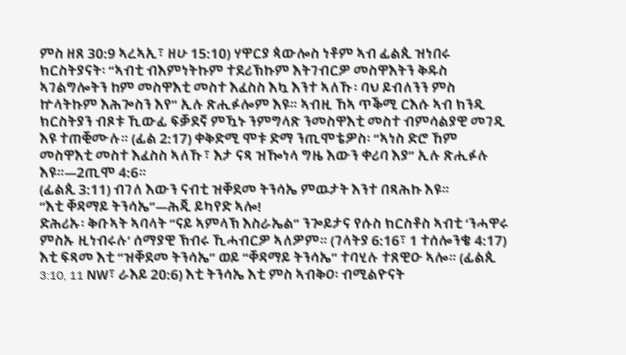ምስ ዘጸ 30:9 ኣረኣኢ፣ ዘሁ 15:10) ሃዋርያ ጳውሎስ ነቶም ኣብ ፊልጲ ዝነበሩ ክርስትያናት፡ “ኣብቲ ብእምነትኩም ተደሪኽኩም እትገብርዎ መስዋእትን ቅዱስ ኣገልግሎትን ከም መስዋእቲ መስተ እፈስስ እኳ እንተ ኣለኹ፡ ባህ ይብለንን ምስ ኵላትኩም እሕጐስን እየ” ኢሉ ጽሒፉሎም እዩ። ኣብዚ ኸኣ ጥቕሚ ርእሱ ኣብ ክንዲ ክርስትያን ብጾቱ ኺውፊ ፍቓደኛ ምዃኑ ንምግላጽ ንመስዋእቲ መስተ ብምሳልያዊ መገዲ እዩ ተጠቒሙሉ። (ፊል 2:17) ቀቅድሚ ሞቱ ድማ ንጢሞቴዎስ፡ “ኣነስ ድሮ ኸም መስዋእቲ መስተ እፈስስ ኣለኹ፣ እታ ናጻ ዝዀነላ ግዜ እውን ቀሪባ እያ” ኢሉ ጽሒፉሉ እዩ።—2ጢሞ 4:6።
(ፊልጲ 3:11) ብገለ እውን ናብቲ ዝቐደመ ትንሳኤ ምዉታት እንተ በጻሕኩ እዩ።
“እቲ ቐዳማይ ትንሳኤ”—ሕጂ ይካየድ ኣሎ!
ድሕሪኡ፡ ቅቡኣት ኣባላት “ናይ ኣምላኽ እስራኤል” ንጐይታና የሱስ ክርስቶስ ኣብቲ ‘ንሓዋሩ ምስኡ ዚነብሩሉ’ ሰማያዊ ኽብሩ ኺሓብርዎ ኣለዎም። (ገላትያ 6:16፣ 1 ተሰሎንቄ 4:17) እቲ ፍጻመ እቲ “ዝቐደመ ትንሳኤ” ወይ “ቐዳማይ ትንሳኤ” ተባሂሉ ተጸዊዑ ኣሎ። (ፊልጲ 3:10, 11 NW፣ ራእይ 20:6) እቲ ትንሳኤ እቲ ምስ ኣብቅዐ፡ ብሚልዮናት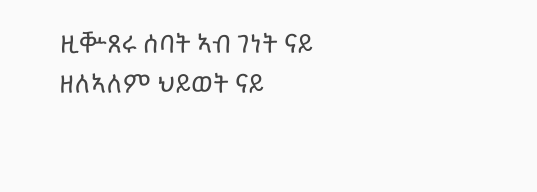ዚቝጸሩ ሰባት ኣብ ገነት ናይ ዘለኣለም ህይወት ናይ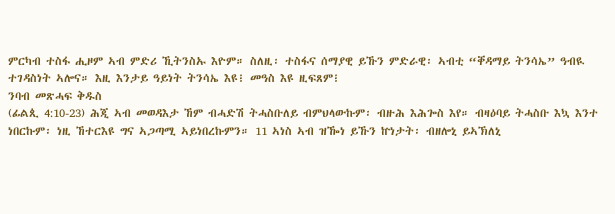ምርካብ ተስፋ ሒዞም ኣብ ምድሪ ኺትንስኡ እዮም። ስለዚ፡ ተስፋና ሰማያዊ ይኹን ምድራዊ፡ ኣብቲ “ቐዳማይ ትንሳኤ” ዓብዪ ተገዳስነት ኣሎና። እዚ እንታይ ዓይነት ትንሳኤ እዩ፧ መዓስ እዩ ዚፍጸም፧
ንባብ መጽሓፍ ቅዱስ
(ፊልጲ 4:10-23) ሕጂ ኣብ መወዳእታ ኸም ብሓድሽ ትሓስቡለይ ብምህላውኩም፡ ብዙሕ እሕጐስ እየ። ብዛዕባይ ትሓስቡ እኳ እንተ ነበርኩም፡ ነዚ ኸተርእዩ ግና ኣጋጣሚ ኣይነበረኩምን። 11 ኣነስ ኣብ ዝዀነ ይኹን ኵነታት፡ ብዘሎኒ ይኣኽለኒ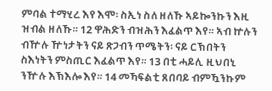ምባል ተማሂረ እየ እሞ፡ ስኢነ ስለ ዘለኹ ኣይኰንኩን እዚ ዝብል ዘለኹ። 12 ዋሕድን ብዝሕን እፈልጥ እየ። ኣብ ኵሉን ብዅሉ ዅነታትን ናይ ጽጋብን ጥሜትን፡ ናይ ርኽበትን ስእነትን ምስጢር እፈልጥ እየ። 13 በቲ ሓይሊ ዚህበኒ ንዅሉ እኽእሎ እየ። 14 መኻፍልቲ ጸበባይ ብምዃንኩም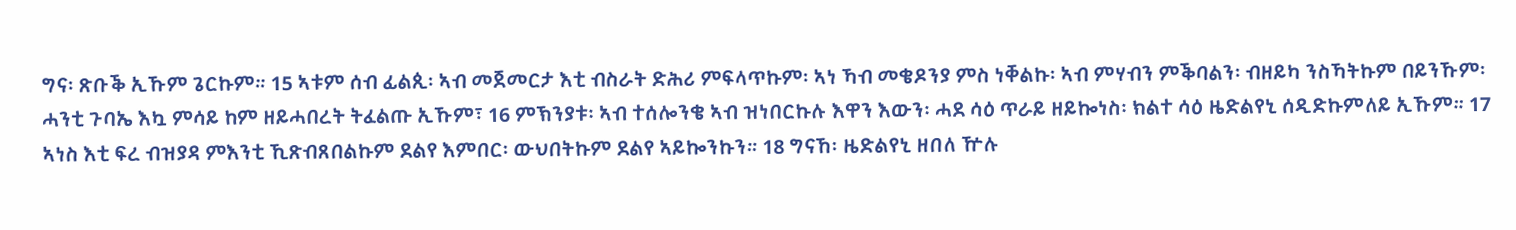ግና፡ ጽቡቕ ኢኹም ጌርኩም። 15 ኣቱም ሰብ ፊልጲ፡ ኣብ መጀመርታ እቲ ብስራት ድሕሪ ምፍላጥኩም፡ ኣነ ኻብ መቄዶንያ ምስ ነቐልኩ፡ ኣብ ምሃብን ምቕባልን፡ ብዘይካ ንስኻትኩም በይንኹም፡ ሓንቲ ጉባኤ እኳ ምሳይ ከም ዘይሓበረት ትፈልጡ ኢኹም፣ 16 ምኽንያቱ፡ ኣብ ተሰሎንቄ ኣብ ዝነበርኩሉ እዋን እውን፡ ሓደ ሳዕ ጥራይ ዘይኰነስ፡ ክልተ ሳዕ ዜድልየኒ ሰዲድኩምለይ ኢኹም። 17 ኣነስ እቲ ፍረ ብዝያዳ ምእንቲ ኺጽብጸበልኩም ደልየ እምበር፡ ውህበትኩም ደልየ ኣይኰንኩን። 18 ግናኸ፡ ዜድልየኒ ዘበለ ዅሉ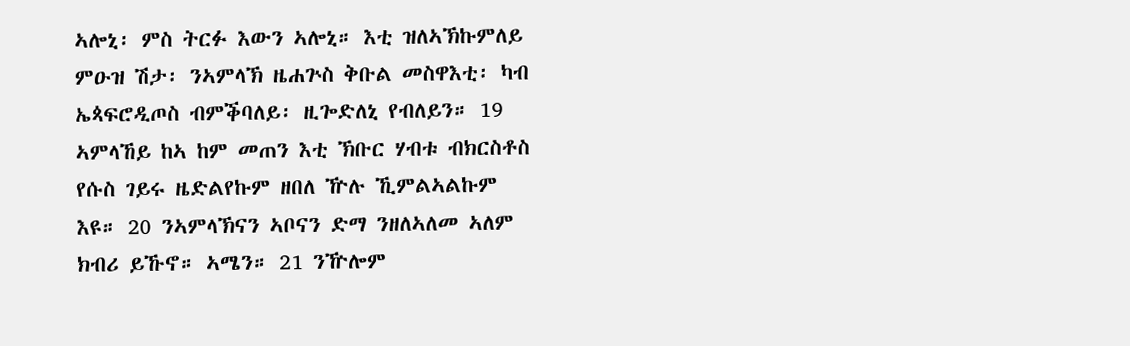ኣሎኒ፡ ምስ ትርፉ እውን ኣሎኒ። እቲ ዝለኣኽኩምለይ ምዑዝ ሽታ፡ ንኣምላኽ ዜሐጕስ ቅቡል መስዋእቲ፡ ካብ ኤጳፍሮዲጦስ ብምቕባለይ፡ ዚጐድለኒ የብለይን። 19 ኣምላኸይ ከኣ ከም መጠን እቲ ኽቡር ሃብቱ ብክርስቶስ የሱስ ገይሩ ዜድልየኩም ዘበለ ዅሉ ኺምልኣልኩም እዩ። 20 ንኣምላኽናን ኣቦናን ድማ ንዘለኣለመ ኣለም ክብሪ ይኹኖ። ኣሜን። 21 ንዅሎም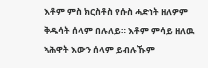እቶም ምስ ክርስቶስ የሱስ ሓድነት ዘለዎም ቅዱሳት ሰላም በሉለይ። እቶም ምሳይ ዘለዉ ኣሕዋት እውን ሰላም ይብሉኹም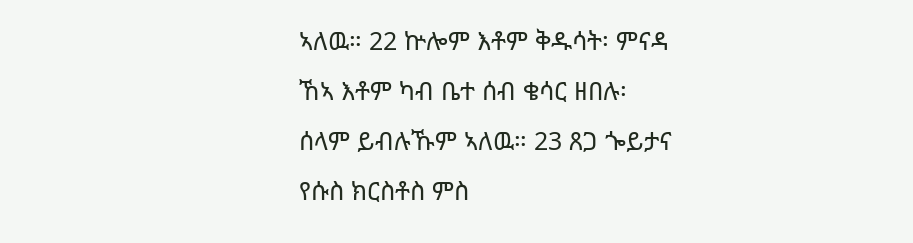ኣለዉ። 22 ኵሎም እቶም ቅዱሳት፡ ምናዳ ኸኣ እቶም ካብ ቤተ ሰብ ቄሳር ዘበሉ፡ ሰላም ይብሉኹም ኣለዉ። 23 ጸጋ ጐይታና የሱስ ክርስቶስ ምስ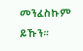መንፈስኩም ይኹን።